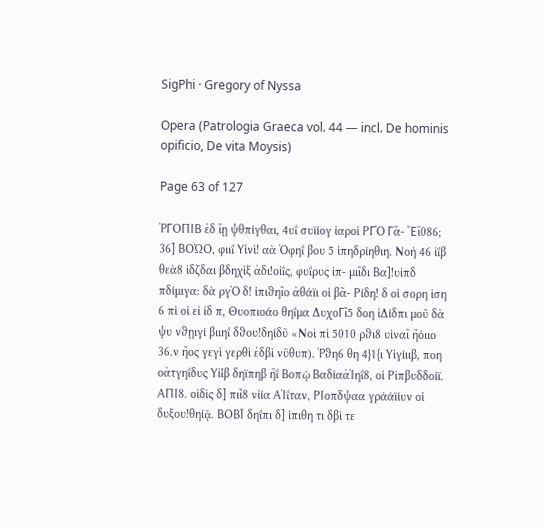SigPhi · Gregory of Nyssa

Opera (Patrologia Graeca vol. 44 — incl. De hominis opificio, De vita Moysis)

Page 63 of 127

ῬΓΟΠΙΒ ἐδ ἴῃ ψθπίγθαι, 4υΐ συϊίογ ἰαροὶ ΡΓῸ Γἅ- Ἔἴ086; 36] ΒΟΏΟ, φιιΐ Υἱνὶ! αὰ Ὀφηΐ βου 5 ἱπηδρίηθιη. Νοὴ 46 ἰΐβ θεὰ8 ἰδζδαι βδηχὶξ ἀδι!οἰΐς, φυΐρυς ἰπ- μιῖδι Βα]!υἱπδ πδίμιγα: δὰ ργῸ δ! ἱπιϑηῖο ἀθάϊι οἱ βᾶ- Ρίδη! δ οἱ σορη ἰση 6 πὶ οἱ εἰ ἰδ π, Θυοπιοάο θηΐμα ΔυχοΓῖ5 δοη ἰΔίδπι μοῦ δὰ ψυ νϑῃιγί βιιηΐ δϑου!δηίδῦ «Νοὶ πὶ 5010 ρϑι8 υἱναῖ ἤόιιο 36.ν ἤος γεγὶ γερθὶ ἐδβὶ νῦθυπ). Ῥϑη6 θη 4}1{ι Υἱγίιιβ, ποη οἀτγηΐδυς Υἱἷβ δηϊπηβ ἢΐ Βοπῷ ΒαδίαἀἸηΐ8, οἱ Ρἰπβυδδοίϊ. ΑΠΙ8. οἰδὶς δ] πιῖ8 νἱία ΑἸΐταν, ΡΙοπδψαα γράάϊίυν οἱ δυξου!θηίᾷ. ΒΟΒΪ δηΐπι δ] ἱπιθη τι δβὶ τε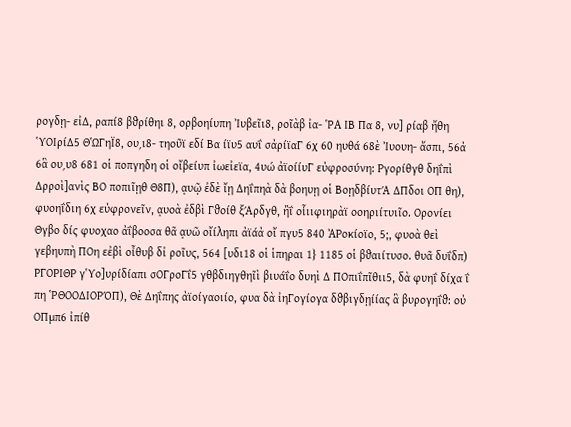ρογδῃ- εἰΔ, ραπί8 βϑρίθηι 8, ορβοηίυπη Ἰυβεῖι8, ροῖὰβ ἰα- ῬΑ ΙΒ Πα 8, νυ] ρίαβ ἤθη ὙΟΙρίΔ5 ΘὩΓηΪ8, ου͵ι8- τηοῦϊ εδί Βα ίϊυ5 αυΐ σἀρίϊαΓ 6χ 60 ηυθά 68ὲ Ἰυουη- ἄσπι, 56ἀ 6ἃ ου͵υ8 681 οἱ ποπγηδη οἱ οἴβείυπ ἰωεἰεϊα, 4υώ ἀϊοίίυΓ εὐφροσύνη: Ργορίθγθ δηΐπὶ Δρροὶ]ανὶς ΒΟ ποπιῖῃθ Θ8Π), ᾳυῷ ἐδὲ ἴῃ Δηΐπηὰ δὰ βοηυῃ οἱ ΒοῃδβίυτΆ ΔΠδοι ΟΠ θη), φυοηΐδιη 6χ εὐφρονεῖν, ᾳυοὰ ἐδβὶ Γϑοίθ ξΆρδγθ, ἢΐ οἷιιφιηρὰϊ οοηριίτυιῖο. Ορονίει Θγβο δίς φυοχαο ἀΐβοοσα θᾶ ᾳυῶ οἴίληπι ἀϊάἀ οἴ πγυ5 840 ἈΡοκίοϊο, 5;, φυοὰ θεὶ γεβηυπὴ ΠΟη εἐβὶ οἶθυβ δἰ ροῖυς, 564 [υδι18 οἱ ἱπηραι 1} 1185 οἱ βϑαιίτυσο. θυᾶ δυΐδπ) ΡΓΟΡΙΘΡ γὙο]υρίδίαπι σΟΓροΓΐ5 γθβδιηγθηῖὶ βιυάΐο δυηὶ Δ ΠΟπιΐπῖθιι5, δὰ φυηΐ δίχα ΐ πη ῬΘΟΟΔΙΟΡΌΠ), Θὲ Δηΐπης ἀϊοίγαοιίο, φυα δὰ ἰηΓογίογα δϑβιγδῃίίας ἃ βυρογηΐϑ: οὐ ΟΠμπ6 ἰπίθ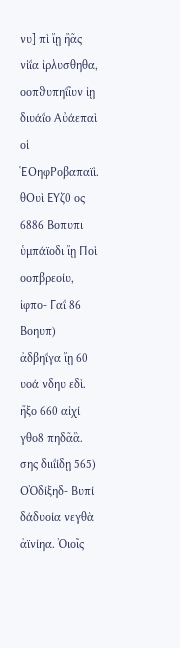νυ] πὶ ἴῃ ἢᾶς νἱΐα ἰρλυσθηθα, οοπϑυπηΐῖυν ἰῃ διυάΐο Αὐάεπαὶ οἱ ἙΟηφΡοβαπαϊὶ. θΟυὶ ΕΥζ0 ος 6886 Βοπυπι ὑμπάϊοδι ἴῃ Ποὶ οοπβρεοίυ, ἰφπο- Γαΐ 86 Βοηυπ) ἀδβηΐγα ἴῃ 60 υοά νδηυ εδὶ. ἤξο 660 αἰχί γθο8 πηδᾶἃ. σης διιΐίδῃ 565) ΟὈδίξηδ- Βυπί δάδυοία νεγθὰ ἀϊνίηα. Ὀιοῖς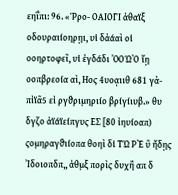εηΐπι: 96. «Ῥρο- ΟΑΙΟΓΙ ἀθαϊξ οδουραιίοηρῃι, υἱ δἀάαὶ οἱ οοηρτοφεῖ, υἱ ἐγδάδι ὈΟΏῸ ἴῃ οοπβρεοία αὶ, Ηος 4υοᾳιιθ 681 γὰ- πἰϊᾶ5 εἰ ργϑριμηριίο βρίγίιυβ.» θυ δγζο ἀϊάϊείπγυς ΕΣ [80 ἰηυίοαπ) ςομηραγϑιίοπα θοηὶ δἱ ΤΏ ΡῈ ῦ ἤδῃς Ἰδοιοπδπ,, ἀθμξ πορὶς δυχἢ απ δ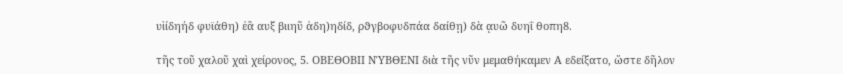υἱίδηήδ φυϊάθη) ἐἃ αυξ βιιηῦ ἀδη)ηδίδ, ρϑγβοφυδπάα δαίθῃ) δὰ ᾳυῶ δυηΐ θοπη8.

τῆς τοῦ χαλοῦ χαὶ χείρονος, 5. ΟΒΕΘΟΒΙΙ ΝΎΒΘΕΝΙ διὰ τῆς νῦν μεμαθήκαμεν Α εδείξατο, ὥστε δῆλον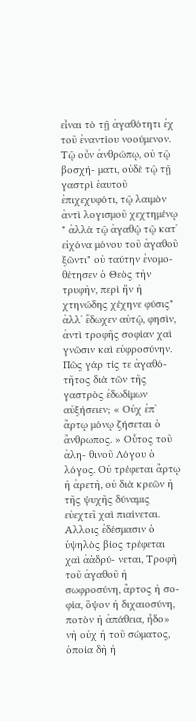εἶναι τὸ τῇ ἀγαθότητι ἐχ τοῦ ἐναντίου νοούμενον. Τῷ οὖν ἀνθρώπῳ, οὐ τῷ βοσχή- ματι, οὐδὲ τῷ τῇ γαστρὶ ἑαυτοῦ ἐπιχεχυφότι, τῷ λαιμὸν ἀντὶ λογισμοῦ χεχτημένῳ " ἀλλὰ τῷ ἀγαθῷ τῷ κατ᾽ εἰχόνα μόνου τοῦ ἀγαθοῦ ξῶντι" οὐ ταύτην ἐνομο- θέτησεν ὁ Θεὸς τὴν τρυφὴν, περὶ ἣν ἡ χτηνώδης χέχηνε φύσις" ἀλλ᾽ ἔδωχεν αὐτῷ, φησὶν, ἀντὶ τροφῆς σοφίαν χαὶ γνῶσιν καὶ εὐφροσύνην. Πῶς γάρ τίς τε ἀγαθό- τῆτος διὰ τῶν τῆς γαστρὸς ἐδωδίμων αὐξήσειεν; « Οὐχ ἐπ᾽ ἄρτῳ μόνῳ ζήσεται ὁ ἄνθρωπος. » Οὗτος τοῦ ἀλη- θινοῦ Λόγου ὁ λόγος. Οὐ τρέφεται ἄρτῳ ἡ ἀρετὴ, οὐ διὰ κρεῶν ἡ τῆς ψυχῆς δύναμις εὐεχτεῖ χαὶ πιαίνεται. Αλλοις ἐδέσμασιν ὁ ὑψηλὸς βίος τρέφεται χαὶ ἀἁδρύ- νεται, Τροφὴ τοῦ ἀγαθοῦ ἡ σωφροσύνη, ἄρτος ἡ σο- φία, ὄψον ἡ διχαιοσύνη, ποτὸν ἡ ἀπάθεια, ἦδο» νὴ οὐχ ἡ τοῦ σώματος, ὁποία δὴ ἡ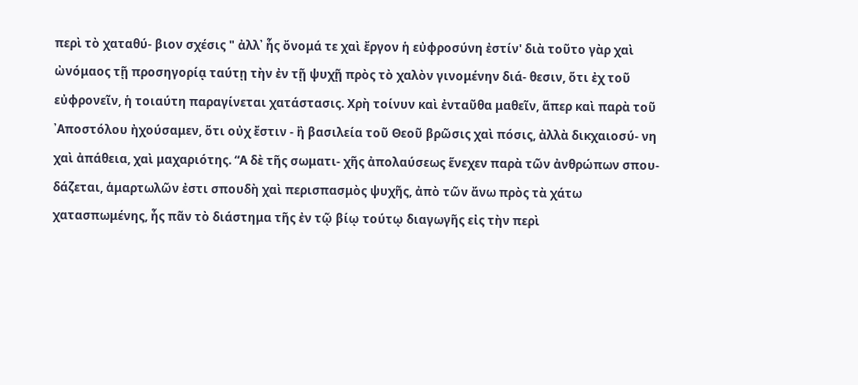περὶ τὸ χαταθύ- βιον σχέσις " ἀλλ᾽ ἧς ὄνομά τε χαὶ ἔργον ἡ εὐφροσύνη ἐστίν' διὰ τοῦτο γὰρ χαὶ ὠνόμαος τῇ προσηγορίᾳ ταύτῃ τὴν ἐν τῇ ψυχῇ πρὸς τὸ χαλὸν γινομένην διά- θεσιν, ὅτι ἐχ τοῦ εὐφρονεῖν, ἡ τοιαύτη παραγίνεται χατάστασις. Χρὴ τοίνυν καὶ ἐνταῦθα μαθεῖν, ἅπερ καὶ παρὰ τοῦ ᾿Αποστόλου ἠχούσαμεν, ὅτι οὐχ ἔστιν - ἢ βασιλεία τοῦ Θεοῦ βρῶσις χαὶ πόσις, ἀλλὰ δικχαιοσύ- νη χαὶ ἀπάθεια, χαὶ μαχαριότης. “Α δὲ τῆς σωματι- χῆς ἀπολαύσεως ἕνεχεν παρὰ τῶν ἀνθρώπων σπου- δάζεται, ἁμαρτωλῶν ἐστι σπουδὴ χαὶ περισπασμὸς ψυχῆς, ἀπὸ τῶν ἄνω πρὸς τὰ χάτω χατασπωμένης, ἧς πᾶν τὸ διάστημα τῆς ἐν τῷ βίῳ τούτῳ διαγωγῆς εἰς τὴν περὶ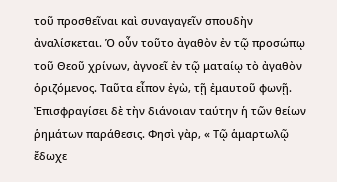τοῦ προσθεῖναι καὶ συναγαγεῖν σπουδὴν ἀναλίσκεται. Ὁ οὖν τοῦτο ἀγαθὸν ἐν τῷ προσώπῳ τοῦ Θεοῦ χρίνων, ἀγνοεῖ ἐν τῷ ματαίῳ τὸ ἀγαθὸν ὁριζόμενος. Ταῦτα εἶπον ἐγὼ, τῇ ἐμαυτοῦ φωνῇ. Ἐπισφραγίσει δὲ τὴν διάνοιαν ταύτην ἡ τῶν θείων ῥημάτων παράθεσις. Φησὶ γὰρ, « Τῷ ἁμαρτωλῷ ἔδωχε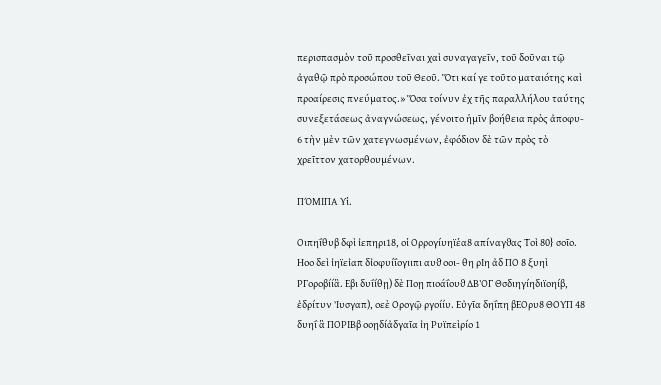περισπασμὸν τοῦ προσθεῖναι χαὶ συναγαγεῖν, τοῦ δοῦναι τῷ ἀγαθῷ πρὸ προσώπου τοῦ Θεοῦ. Ὅτι καί γε τοῦτο ματαιότης καὶ προαίρεσις πνεύματος.» Ὅσα τοίνυν ἐχ τῆς παραλλήλου ταύτης συνεξετάσεως ἀναγνώσεως, γένοιτο ἡμῖν βοήθεια πρὸς ἀποφυ- 6 τὴν μὲν τῶν χατεγνωσμένων, ἐφόδιον δὲ τῶν πρὸς τὸ χρεῖττον χατορθουμένων.

ΠΌΜΙΠΑ Υἱ.

Οιπηΐθυβ δφὶ ἰεπηρι18, οἱ Ορρογίυηϊἑα8 απίναγϑας Τοὶ 80} σοῖο. Ηοο δεὶ ἰηϊεἰαπ δἰοφυίΐογιιπι αυϑ οοι- θη ρΙη ἀδ ΠΟ 8 ξυηὶ ΡΓοροβίίἃ. Εβι δυΐίθῃ) δὲ Ποῃ πιοάΐουϑ ΔΒῸΓ Θσδιηγίηδιϊοηίβ, ἐδρίτυν Ἰυσγαπ), οεὲ Ορογῷ ργοίίυ. Εὐγῖα δηΐπη βΕΟρυ8 ΘΟΥΠ 48 δυηΐ ἃ ΠΟΡΙΒβ οοῃδίἀδγαῖα ἰη Ρυϊπεὶρίο 1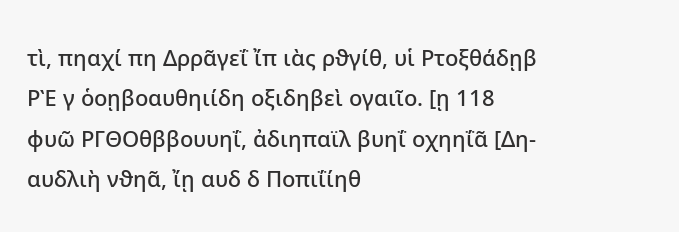τὶ, πηαχί πη Δρρᾶγεΐ ἴπ ιὰς ρϑγίθ, υἱ Ρτοξθάδῃβ ΡῈ γ ὁοῃβοαυθηιίδη οξιδηβεὶ ογαιῖο. [ῃ 118 φυῶ ΡΓΘΟθββουυηΐ, ἀδιηπαϊλ βυηΐ οχηηΐᾶ [Δη- αυδλιὴ νϑηᾶ, ἴῃ αυδ δ Ποπιΐίηθ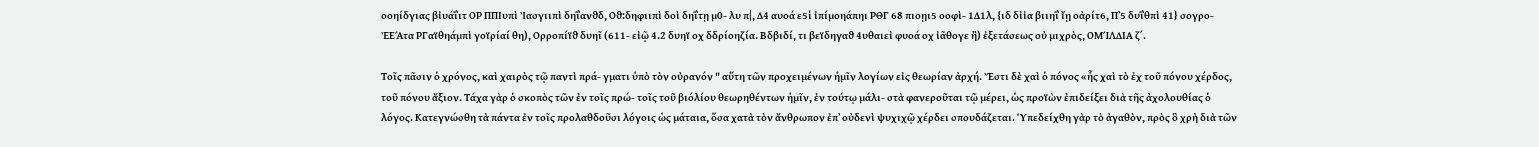οοηίδγιας βἰυάΐιτ ΟΡ ΠΠΙυπὶ Ἰασγιιπὶ δηΐανϑδ, Οϑ:δηφιιπὶ δοὶ δηΐτῃ μ0- λυ π|, Δ4 αυοά ε5ἱ ἰπίμοηάπηι ΡΘΓ 68 πιοῃι5 οοφὶ- 1Δ1λ, {ιδ δἰἰα βιιηΐ ἴῃ οἀρίτ6, Π᾿5 δυΐθπὶ 41} σογρο- ἘΕΆτα ΡΓαϊθηάμπὶ γοϊρίαί θη), Ορροπίϊϑ δυηῖ (611- εἰῷ 4.2 δυηϊ οχ δδρίοηζία. Βδβιδί, τι βεϊδηγαϑ 4υθαιεἰ φυοά οχ ἰᾶθογε ἢ) ἐξετάσεως οὐ μιχρὸς, ΟΜΊΛΔΙΑ ζ΄.

Τοῖς πᾶσιν ὁ χρόνος, καὶ χαιρὸς τῷ παντὶ πρά- γματι ὑπὸ τὸν οὐρανόν " αὕτη τῶν προχειμένων ἡμῖν λογίων εἰς θεωρίαν ἀρχή. Ἔστι δὲ χαὶ ὁ πόνος «ἧς χαὶ τὸ ἐχ τοῦ πόνου χέρδος, τοῦ πόνου ἄξιον. Τάχα γὰρ ὁ σκοπὸς τῶν ἐν τοῖς πρώ- τοῖς τοῦ βιόλίου θεωρηθέντων ἡμῖν, ἐν τούτῳ μάλι- στὰ φανεροῦται τῷ μέρει, ὡς προϊὼν ἐπιδείξει διὰ τῆς ἀχολουθίας ὁ λόγος. Κατεγνώσθη τὰ πάντα ἐν τοῖς προλαθδοῦσι λόγοις ὡς μάταια, ὅσα χατὰ τὸν ἄνθρωπον ἐπ᾽ οὐδενὶ ψυχιχῷ χέρδει σπουδάζεται. Ὑπεδείχθη γὰρ τὸ ἀγαθὸν, πρὸς ὃ χρὴ διὰ τῶν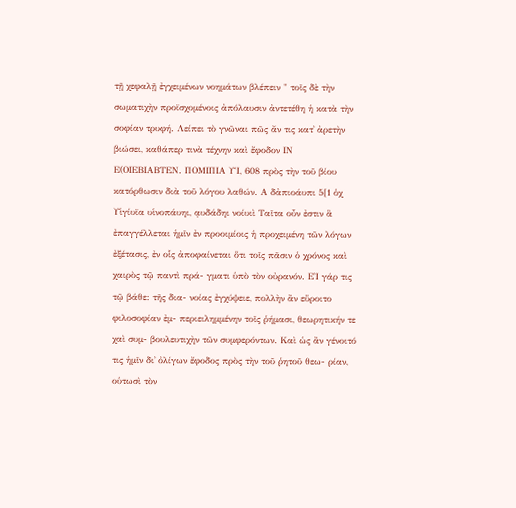τῇ χεφαλῇ ἐγχειμένων νοημάτων βλέπειν " τοῖς δὲ τὴν σωματιχὴν προϊσχομένοις ἀπόλαυσιν ἀντετέθη ἡ κατὰ τὴν σοφίαν τρυφή. Λείπει τὸ γνῶναι πῶς ἄν τις κατ᾽ ἀρετὴν βιώσει, καθάπερ τινὰ τέχνην καὶ ἔφοδον ΙΝ Ε(ΟΙΕΒΙΑΒΤΕΝ. ΠΟΜΙΠΙΑ ΥἹ, 608 πρὸς τὴν τοῦ βίου κατόρθωσιν διὰ τοῦ λόγου λαθών. Α δἀπιοάυπι 5[1 ὁχ Υἱγίυϊα υἱνοπάυηι, ᾳυδάδηι νοίυιὶ Ταῖτα οὖν ἐστιν ἃ ἐπαγγέλλεται ἡμῖν ἐν προοιμίοις ἡ προχειμένη τῶν λόγων ἐξέτασις, ἐν οἷς ἀποφαίνεται ὅτι τοῖς πᾶσιν ὁ χρόνος καὶ χαιρὸς τῷ παντὶ πρά- γματι ὑπὸ τὸν οὐρανόν. ΕἸ γάρ τις τῷ βάθε: τῆς δια- νοίας ἐγχύψειε, πολλὴν ἂν εὕροιτο φιλοσοφίαν ἐμ- περιειλημμένην τοῖς ῥήμασι, θεωρητικήν τε χαὶ συμ- βουλευτιχὴν τῶν συμφερόντων. Καὶ ὡς ἂν γένοιτό τις ἡμῖν δι᾽ ὀλίγων ἔφοδος πρὸς τὴν τοῦ ῥητοῦ θεω- ρίαν, οὑτωσὶ τὸν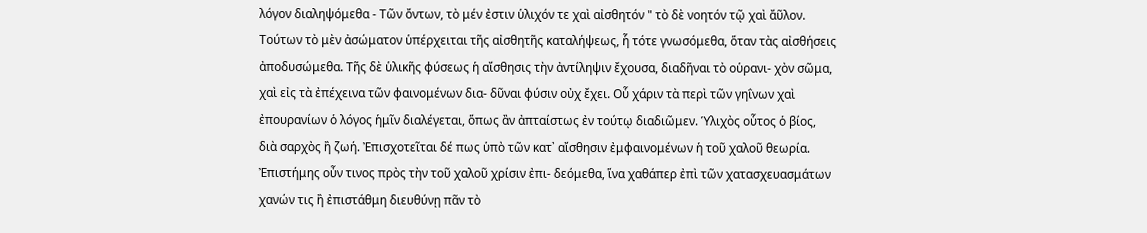λόγον διαληψόμεθα - Τῶν ὄντων, τὸ μέν ἐστιν ὑλιχόν τε χαὶ αἰσθητόν " τὸ δὲ νοητόν τῷ χαὶ ἄῦλον. Τούτων τὸ μὲν ἀσώματον ὑπέρχειται τῆς αἰσθητῆς καταλήψεως, ἧ τότε γνωσόμεθα, ὅταν τὰς αἰσθήσεις ἀποδυσώμεθα. Τῆς δὲ ὑλικῆς φύσεως ἡ αἴσθησις τὴν ἀντίληψιν ἔχουσα, διαδῆναι τὸ οὑρανι- χὸν σῶμα, χαὶ εἰς τὰ ἐπέχεινα τῶν φαινομένων δια- δῦναι φύσιν οὐχ ἔχει. Οὗ χάριν τὰ περὶ τῶν γηΐνων χαὶ ἐπουρανίων ὁ λόγος ἡμῖν διαλέγεται, ὅπως ἂν ἀπταίστως ἐν τούτῳ διαδιῶμεν. Ὑλιχὸς οὗτος ὁ βίος, διὰ σαρχὸς ἢ ζωή. Ἐπισχοτεῖται δέ πως ὑπὸ τῶν κατ᾿ αἴσθησιν ἐμφαινομένων ἡ τοῦ χαλοῦ θεωρία. Ἐπιστήμης οὖν τινος πρὸς τὴν τοῦ χαλοῦ χρίσιν ἐπι- δεόμεθα, ἵνα χαθάπερ ἐπὶ τῶν χατασχευασμάτων χανών τις ἢ ἐπιστάθμη διευθύνῃ πᾶν τὸ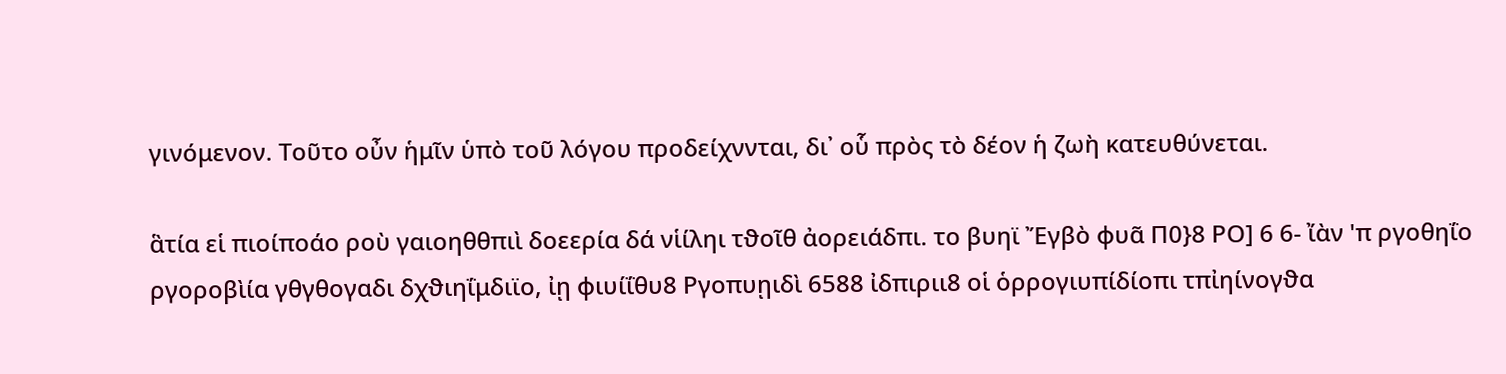γινόμενον. Τοῦτο οὖν ἡμῖν ὑπὸ τοῦ λόγου προδείχννται, δι᾽ οὗ πρὸς τὸ δέον ἡ ζωὴ κατευθύνεται.

ἃτία εἱ πιοίποάο ροὺ γαιοηθθπιὶ δοεερία δά νἱίληι τϑοῖθ ἀορειάδπι. το βυηϊ Ἔγβὸ φυᾶ Π0}8 ΡΟ] 6 6- ἴὰν 'π ργοθηΐο ργοροβὶία γθγθογαδι δχϑιηΐμδιϊο, ἰῃ φιυίΐθυ8 Ργοπυῃιδὶ 6588 ἰδπιριι8 οἱ ὁρρογιυπίδίοπι τπἰηίνογϑα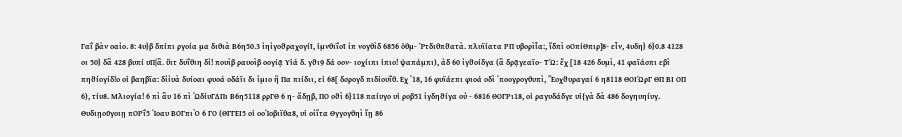Γαΐ βὰν οαἰο. 8: 4υ}β δπίπι ργοία μα διθιὰ Β6η50.3 ἰηἰγοϑραχογίῖ, ἱμνθιΐοῖ ἰπ νογθὶδ 6856 ὁθμ- Ῥτδιθπϑατὰ. πλυϊίατα ΡΠ υβορὶἶα:, ἴδπὶ οΟπίΘπιρ]8- εἶν, 4υδη} 6}0.8 4128 οι 50} δἃ 428 βυπί υΠ|ἃ. ὕιτ δυΐθιη δἰ! πουὶβ ραυοὶβ οογίᾷ Υἱά δ. γϑι9 δά οον- ιοχίιπι ἱπιο! ψαπάμπι), ἀδ 60 ἰγϑοίδγα (ἃ δρᾷγεαϊο- ΤΏ: ἔχ [18 426 δυμὶ, 41 φαϊάσπι εβὶ πηϑίογίδ!ο οἱ βαηβϊα: δἰἰυὰ δυίοαι φυοά οδάϊι δι ἰμιο ἢ Πα πιίδιι, εἱ 68[ δσρογδ πιδίουΐθ. Εχ ᾿18, 16 φυϊάεπι φιοά οδὶ ᾿ποογρογθυπὶ, Ἔοχϑυραγαί 6 η8118 ΘΟΙΏρΓ ΘΠ ΒΙ ΟΠ 6), τίυ8. Μλιογία! 6 πὶ ἃυ 16 πὶ ὨδίυΓΔΠι Β6η5118 ρρΓΘ 6 η- ἄδῃβ, ΠΟ οϑὶ 6}118 παίυγο υἱ ροβ51 ἰγδηϑίγα οὐ - 6816 ΘΟΓΡι18, οἱ ραγυδάδγε υἱ{γὰ δὰ 486 δογηυηίυγ. Θυδιῃοῦγοιῃ πΟΡΐ5 Ἰοαυ ΒΟΓπιῸ 6 ΓΟ (ΘΓΓΕΙ5 οἱ οοἸοβιϊθα8, υἱ οἰἴτα Θγγογθηὶ ἴῃ 86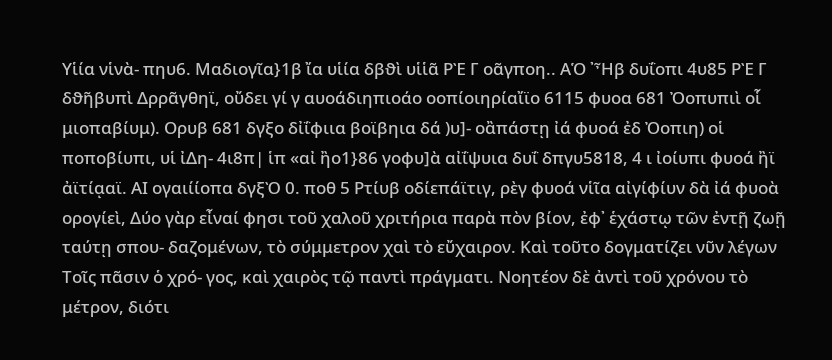Υἱία νἱνὰ- πηυ6. Μαδιογῖα}1β ἴα υἱία δβϑὶ υἱἱᾶ ΡῈ Γ οᾶγποη.. ΑὉ ᾿Ἦβ δυΐοπι 4υ85 ΡῈ Γ δϑῆβυπὶ Δρρᾶγθηϊ, οὔδει γί γ αυοάδιηπιοάο οοπίοιηρίαἴϊο 6115 φυοα 681 Ὀοπυπιὶ οἷ μιοπαβίυμ). Ορυβ 681 δγξο δἰΐφιια βοϊβηια δά )υ]- οἂπάστῃ ἰά φυοά ἐδ Ὀοπιη) οἱ ποποβίυπι, υἱ ἰΔη- 4ι8π| ἱπ «αἰ ἢο1}86 γοφυ]ὰ αἰΐψυια δυΐ δπγυ5818, 4 ι ἰοίυπι φυοά ἢϊ ἀϊτίᾳαϊ. ΑΙ ογαιίίοπα δγξῸ 0. ποθ 5 Ρτίυβ οδίεπάϊτιγ, ρὲγ φυοά νἱῖα αἰγίφίυν δὰ ἰά φυοὰ ορογίεὶ, Δύο γὰρ εἶναί φησι τοῦ χαλοῦ χριτήρια παρὰ πὸν βίον, ἐφ᾽ ἑχάστῳ τῶν ἐντῇ ζωῇ ταύτῃ σπου- δαζομένων, τὸ σύμμετρον χαὶ τὸ εὔχαιρον. Καὶ τοῦτο δογματίζει νῦν λέγων Τοῖς πᾶσιν ὁ χρό- γος, καὶ χαιρὸς τῷ παντὶ πράγματι. Νοητέον δὲ ἀντὶ τοῦ χρόνου τὸ μέτρον, διότι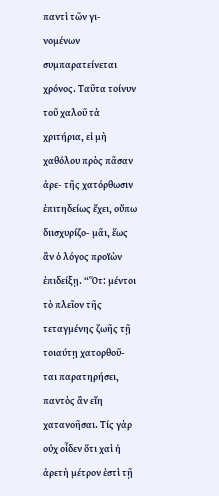παντὶ τῶν γι- νομένων συμπαρατείνεται χρόνος. Ταῦτα τοίνυν τοῦ χαλοῦ τὰ χριτήρια, εἰ μὴ χαθόλου πρὸς πᾶσαν ἀρε- τῆς χατόρθωσιν ἐπιτηδείως ἔχει, οὔπω διισχυρίζο- μᾶι, ἕως ἂν ὁ λόγος προϊὼν ἐπιδείξῃ. “Ὅτ: μέντοι τὸ πλεῖον τῆς τεταγμένης ζωῆς τῇ τοιαύτῃ χατορθοῦ- ται παρατηρήσει, παντὸς ἂν εἴη χατανοῆσαι. Τίς γὰρ οὐχ οἶδεν ὅτι χαὶ ἡ ἀρετὴ μέτρον ἐστὶ τῇ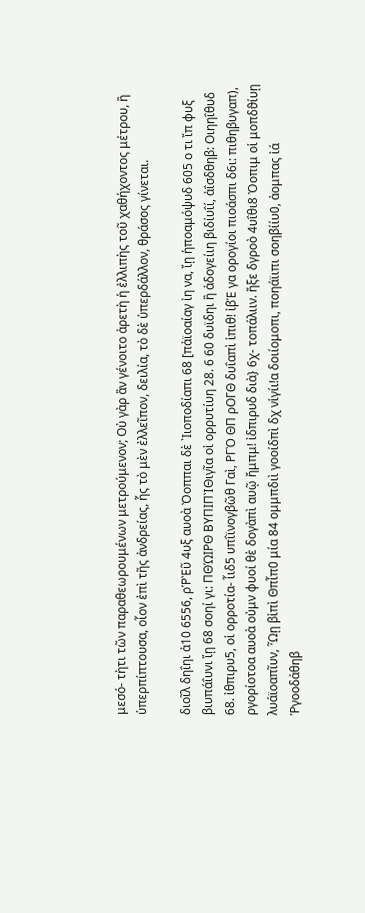μεσό- τὴτι τῶν παραθεωρουμένων μετρούμενον; Οὐ γὰρ ἂν γένοιτο ἀρετὴ ἡ ἐλλιπὴς τοῦ χαθήχοντος μέτρου, ἢ ὑπερπίπτουσα, οἷον ἐπὶ τῆς ἀνδρείας, ἧς τὸ μὲν ἐλλεῖπον, δειλία, τὸ δὲ ὑπερδάλλον, θράσος γίνεται.

διοῖλ δηΐηι ἀ10 6556, ρῬῈῦ 4υξ αυοὰ Ὀοππαι δὲ ᾿Ιιοποδίαπι 68 [πἀϊοαίαγ ἰη να, ἴῃ ἡποαμόψυδ 605 ο τι ἴπ φυξ βιυπάΐυνι ἴῃ 68 σοηί γι: ΠΘΏΙΡΘ ΒΥΠΙΠῚΘιγῖα οἱ ορρυτίυη 28. 6 60 δυϊδηι ἢ ἀδογείιη βιδίυΐί, ἀΐσδθηβ: Οιηηΐθυδ 68. ἰθπιρυ5, οἱ ορροτία- ἷιδ5 υπΐϊνογβῶθ Γαὶ, ΡΓῸ ΘΠ ρΟΓΘ δυΐαπὶ ἱπιθ! ἰβΈ γα ορογίοι πιοάσπι δ6ι: πιθηβυγαπ), ργορίοτοα αυοὰ οὐμν φυοί θὲ δογὰπὶ αυῷ ἤμπμ! ἰδπιρυδ διὰ} 6χ- τοπάλιιν. ἤξε δγροὸ 4υΐθι8 Ὀοπιμ οἱ μοπδϑίυῃ λυάϊοαπῖυν, Ὧῃ βἰπὶ Θπἷπ0 μία 84 ομμπδιὶ γοοίδπὶ δχ νἱγίι!α δοιίομοπι, ποηάϊιπι σοηβίίυ0, ἀομπας ἰά Ῥγοοδάθηβ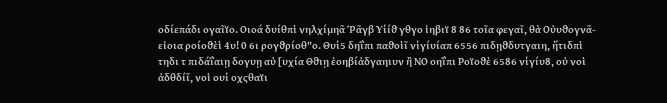οδίεπάδι ογαῖϊο. Οιοά δυίθπὶ νηλχίμηᾶ Ῥᾶγβ Υἱίϑ γθγο ἰηβιϊ 8 86 τοῖα φεγαῖ, θὰ Οὐυϑογνᾶ- εἰοια ροίοϑὲὶ 4υ! 0 6ι ρογϑρίοθ"ο. Θυἱ5 δηΐπι παϑοὶῖ νἱγίυίαπ 6556 πιδῃϑδυτγαιη, ἥτιδπὶ τηδι τ πιδάΐαιῃ δογυῃ αὐ [υχία Θϑιῃ ἐοηβίἀδγαηιυν ἢ ΝΟ οηΐπι Ροϊοϑὲ 6586 νἱγίυ8, οὐ νοὶ ἀδθδίῖ, νοὶ ουἱ οχςθαϊι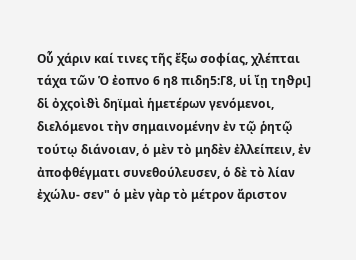Οὗ χάριν καί τινες τῆς ἔξω σοφίας, χλέπται τάχα τῶν Ὁ ἐοπνο 6 η8 πιδη5:Γ8, υἱ ἴῃ τηϑρι] δἱ ὀχςοὶϑὶ δηϊμαὶ ἡμετέρων γενόμενοι, διελόμενοι τὴν σημαινομένην ἐν τῷ ῥητῷ τούτῳ διάνοιαν, ὁ μὲν τὸ μηδὲν ἐλλείπειν, ἐν ἀποφθέγματι συνεθούλευσεν, ὁ δὲ τὸ λίαν ἐχώλυ- σεν" ὁ μὲν γὰρ τὸ μέτρον ἄριστον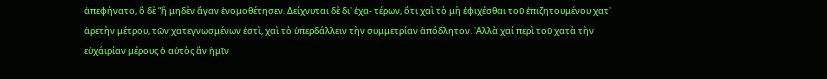ἀπεφήνατο, ὃ δὲ “ἢ μηδὲν ἄγαν ἐνομοθέτησεν. Δείχνυται δὲ δι᾽ ἐχα- τέρων, ὅτι χαὶ τὸ μὴ ἐφιχέσθαι τοῦ ἐπιζητουμένου χατ᾽ ἀρετὴν μέτρου, τῶν χατεγνωσμένων ἐστὶ, χαὶ τὸ ὑπερδάλλειν τὴν συμμετρίαν ἀπόδλητον. ᾿Αλλὰ χαί περὶ τοῦ χατὰ τὴν εὐχάιρίαν μέρους ὁ αὐτὸς ἂν ἡμῖν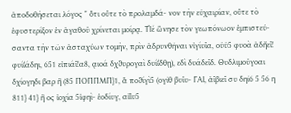ἀποδοθήσεται λόγος " ὅτι οὔτε τὸ προλαμδά- νον τὴν εὐχαιρίαν, οὔτε τὸ ἐφυστερίξον ἐν ἀγαθοῦ χρίνεται μοίρᾳ. ΤἸέ ὥνησε τὸν γεωπόνωον ἐμπιστεύ- σαντα τὴν τῶν ἀσταχύων τομὴν, πρὶν ἀδρυνθῆναι νἰγίυϊα, οὐὐ5 φυοὰ ἀδἤεϊ! φυίΐάδηι, 651 εἰπιάϊ!α8, ᾳιοά δχϑυρογαὶ δυίΐδθῃ), εδὶ δυάδεϊδ. Θυδλιμοῦγοαι δχίογηδι βαρ ἢ (85 ΠΟΠΠΜΠ}1, ἃ ποϑίγὶ5 (ογῖθ βυϊυ- ΓΑΙ, ἀϊβιεϊ συ δηῖ6 5 56 η 811} 41} ἢ ος ἰοχία 5ἰφηὶ- ἐοδίυγ, αἰἴυ5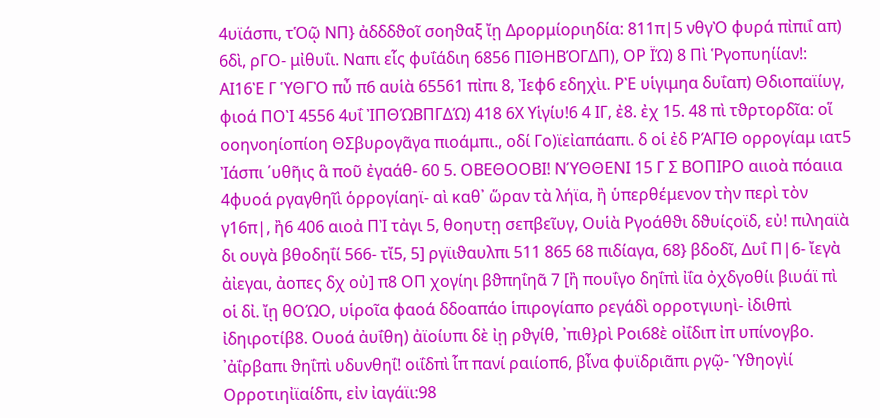4υϊάσπι, τὉῷ ΝΠ} ἀδδδϑοῖ σοηϑαξ ἴῃ Δρορμίοριηδία: 811π|5 νθγῸ φυρά πἰπιΐ απ) 6δὶ, ρΓΟ- μἰθυΐι. Ναπι εἷς φυΐάδιη 6856 ΠΙΘΗΒΌΓΔΠ), ΟΡ ΪΏ) 8 Πὶ Ῥγοπυηίίαν!: ΑΙ16Ὲ Γ ὙΘΓῸ πὖ π6 αυἱὰ 65561 πἰπι 8, Ἰεφ6 εδηχὶι. ΡῈ υἱγιμηα δυΐαπ) Θδιοπαϊίυγ, φιοά ΠΟῚ 4556 4υΐ ἸΠΘΏΒΠΓΔΏ) 418 6Χ Υἱγίυ!6 4 ΙΓ, ἐ8. ἐχ 15. 48 πὶ τϑρτορδῖα: οἵ οοηνοηίοπίοη ΘΣβυρογᾶγα πιοάμπι., οδί Γο)ϊεἰαπάαπι. δ οἱ ἐδ ΡΆΓΙΘ ορρογίαμ ιατ5 Ἰάσπι ΄υθῆις ἃ ποῦ ἐγαάθ- 60 5. ΟΒΕΘΟΟΒΙ! ΝΎΘΘΕΝΙ 15 Γ Σ ΒΟΠΙΡΟ αιιοὰ πόαιια 4φυοά ργαγθηῖὶ ὁρρογίαηϊ- αὶ καθ᾽ ὥραν τὰ λήϊα, ἢ ὑπερθέμενον τὴν περὶ τὸν γ16π|, ἢ6 406 αιοἀ ΠἸ τἀγι 5, θοηυτῃ σεπβεῖυγ, Ουἱὰ Ργοάθϑι δϑυίςοϊδ, εὐ! πιληαϊὰ δι ουγὰ βθοδηΐί 566- τἴ5, 5] ργϊιϑαυλπι 511 865 68 πιδίαγα, 68} βδοδῖ, Δυΐ Π|6- ἴεγὰ ἀἰεγαι, ἀοπες δχ οὐ] π8 ΟΠ χογίηι βϑπηΐηᾶ 7 [ἢ πουΐγο δηΐπὶ ἰΐα ὀχδγοθίι βιυάϊ πὶ οἱ δἰ. ἴῃ θΟΏΟ, υἱροῖα φαοά δδοαπάο ἱπιρογίαπο ρεγάδὶ ορροτγιυηὶ- ἰδιθπὶ ἰδηιροτίβ8. Ουοά ἀυΐθη) ἀϊοίυπι δὲ ἰῃ ρϑγίθ, ᾿πιθ}ρὶ Ροι68ὲ οἰΐδιπ ἰπ υπίνογβο. ᾿ἀΐρβαπι ϑηΐπὶ υδυνθηΐ! οιΐδπὶ ἷπ πανί ραιίοπ6, βἶνα φυϊδριᾶπι ργῷ- Ὑϑηογὶί Ορροτιηἰϊαίδπι, εἰν ἰαγάϊι:98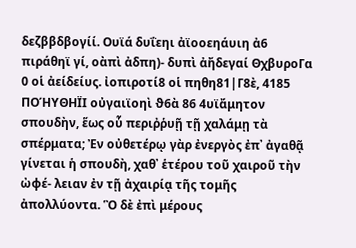δεζββδβογίί. Ουϊά δυΐεηι ἀϊοοεηάυιη ἀ6 πιράθηϊ γί, οὰπὶ ἀδπη)- δυπὶ ἀἤδεγαί ΘχβυροΓα 0 οἱ ἀείδείυς. ἰοπιροτί8 οἱ πηθη81|Γ8ὲ, 4185 ΠΟΉΥΘΗΪΙ οὐγαιϊοηὶ ϑ6ὰ 86 4υϊἄμητον σπουδὴν, ἕως οὗ περιῤῥυῇ τῇ χαλάμῃ τὰ σπέρματα; Ἐν οὐθετέρῳ γὰρ ἐνεργὸς ἐπ᾽ ἀγαθᾷ γίνεται ἡ σπουδὴ, χαθ᾽ ἑτέρου τοῦ χαιροῦ τὴν ὠφέ- λειαν ἐν τῇ ἀχαιρίᾳ τῆς τομῆς ἀπολλύοντα. Ὃ δὲ ἐπὶ μέρους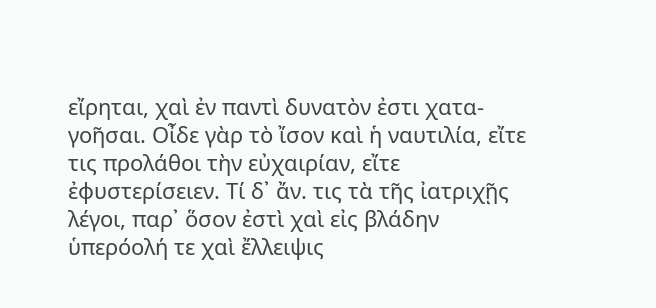εἴρηται, χαὶ ἐν παντὶ δυνατὸν ἐστι χατα- γοῆσαι. Οἶδε γὰρ τὸ ἴσον καὶ ἡ ναυτιλία, εἴτε τις προλάθοι τὴν εὐχαιρίαν, εἴτε ἐφυστερίσειεν. Τί δ᾽ ἄν. τις τὰ τῆς ἰατριχῇς λέγοι, παρ᾽ ὅσον ἐστὶ χαὶ εἰς βλάδην ὑπερόολή τε χαὶ ἔλλειψις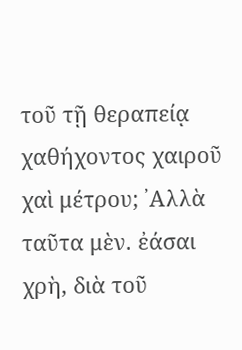τοῦ τῇ θεραπείᾳ χαθήχοντος χαιροῦ χαὶ μέτρου; ᾿Αλλὰ ταῦτα μὲν. ἐάσαι χρὴ, διὰ τοῦ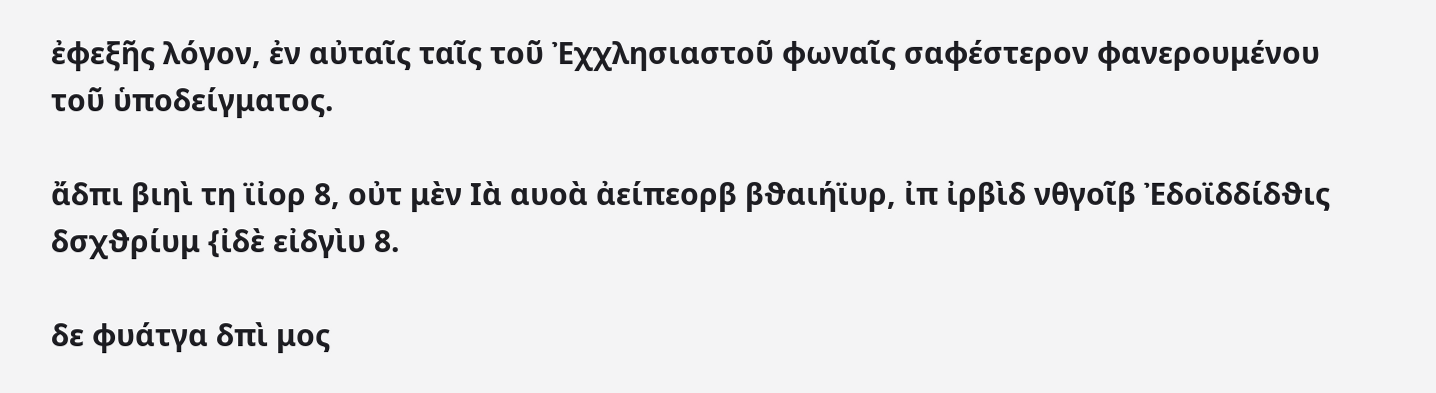ἐφεξῆς λόγον, ἐν αὐταῖς ταῖς τοῦ Ἐχχλησιαστοῦ φωναῖς σαφέστερον φανερουμένου τοῦ ὑποδείγματος.

ἄδπι βιηὶ τη ϊἰορ 8, οὐτ μὲν Ιὰ αυοὰ ἀείπεορβ βϑαιήϊυρ, ἰπ ἰρβὶδ νθγοῖβ Ἐδοϊδδίδϑις δσχϑρίυμ {ἰδὲ εἰδγὶυ 8.

δε φυάτγα δπὶ μος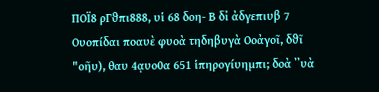ΠΟΪ8 ρΓϑπι888, υἱ 68 δοη- Β δἰ ἀδγεπιυβ 7 Ουοπίδαι ποαυὲ φυοὰ τηδηβυγὰ Οοἀγοῖ, δϑῖ "οῆυ), θαυ 4ᾳυο0α 651 ἱπηρογίυημπι; δοὰ ᾿᾿υὰ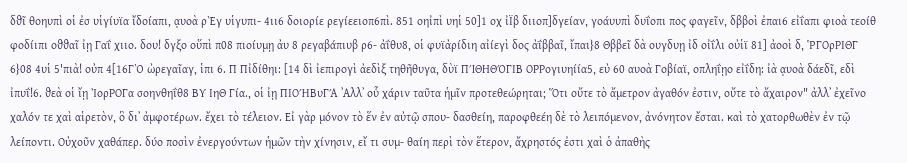δϑῖ θοηυπὶ οἱ ἐσ υἱγίυϊα ἴδοίαπι, ᾳυοὰ ρῈγ υἱγυπι- 4ιι6 δοιορίε ρεγίεειοπ6πὶ. 851 οηἰπὶ υηἱ 50]1 οχ ἰΪβ διιοπ]δγείαν, γοάυυπὶ δυΐοπι πος φαγεῖν, δββοὶ ἐπαι6 εἰΐαπι φιοὰ τεοίθ φοδίιπι οϑϑαῖ ἰῃ Γαΐ χιιο. δου! δγξο οὕπὶ π08 πιοίυμῃ ἀυ 8 ρεγαβάπιυβ ρ6- ἀΐθυ8, οἱ φυϊἀρίδιη αἰίεγὶ δος ἀΐββαῖ, ἴπαι}8 Θββεῖ δὰ ουγδυῃ ἰδ οἰΐλι οὐἱϊ 81] ἀοοὶ δ, ῬΓΟρΡΙΘΓ 6}08 4υἱ 5'πιὰ! οὐπ 4[16ΓῸ ὠρεγαῖαγ, ἱπι 6. Π Πἰδίθηι: [14 δὶ ἰεπιρογὶ ἀεδὶξ τηθῆθυγα, δὺϊ ΠΊΘΗΘΌΓΙΒ ΟΡΡογιυηίία5, εὐ 60 αυοὰ Γοβίαϊ, οπληΐῃο εἰΐδη: ἰὰ ᾳυοὰ δάεδῖ, εδὶ ἰπυΐ!6. ϑεὰ οἱ ἴῃ ἸορΡΟΓα σοηνθηΐθ8 ΒΥ ΙηΘ Γία., οἱ ἰῃ ΠΙΟΉΒυΓΆ ᾿Αλλ᾽ οὗ χάριν ταῦτα ἡμῖν προτεθεώρηται; Ὅτι οὔτε τὸ ἄμετρον ἀγαθόν ἐστιν, οὔτε τὸ ἄχαιρον" ἀλλ᾽ ἐχεῖνο χαλόν τε χαὶ αἱρετὸν, ὃ δι᾽ ἀμφοτέρων. ἔχει τὸ τέλειον. Εἰ γὰρ μόνον τὸ ἕν ἐν αὐτῷ σπου- δασθείη, παροφθεέη δὲ τὸ λειπόμενον, ἀνόνητον ἔσται. καὶ τὸ χατορθωθὲν ἐν τῷ λείποντι. Οὐχοῦν χαθάπερ. δύο ποσὶν ἐνεργούντων ἡμῶν τὴν χίνησιν, εἴ τι συμ- θαίη περὶ τὸν ἕτερον, ἄχρηστός ἐστι χαὶ ὁ ἀπαθὴς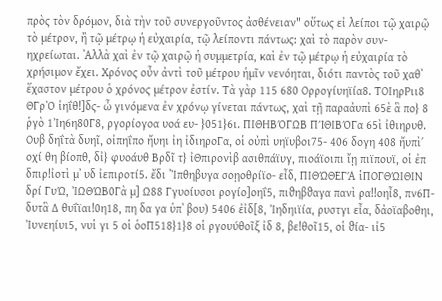πρὸς τὸν δρόμον, διὰ τὴν τοῦ συνεργοῦντος ἀσθένειαν" οὕτως εἰ λείποι τῷ χαιρῷ τὸ μέτρον, ἢ τῷ μέτρῳ ἡ εὐχαιρία, τῷ λείποντι πάντως: χαὶ τὸ παρὸν συν- ηχρείωται. ᾿Αλλὰ χαὶ ἐν τῷ χαιρῷ ἡ συμμετρία, καὶ ἐν τῷ μέτρῳ ἡ εὐχαιρία τὸ χρήσιμον ἔχει. Χρόνος οὖν ἀντὶ τοῦ μέτρου ἡμῖν νενόηται, διότι παντὸς τοῦ χαθ᾽ ἕχαστον μέτρου ὁ χρόνος μέτρον ἐστίν. Τὰ γὰρ 115 680 Ορρογίυηϊία8. ΤΟΙηρΡιι8 ΘΓρῸ ἰηΐθ!]δς- ὦ γινόμενα ἐν χρόνῳ γίνεται πάντως, χαὶ τῇ παραἀυπὶ 65ὲ ἃ πο} 8 ῥγὸ 1Ἰη6η80Γ8, ργορίογοα υοά ευ- }051}6ι. ΠΙΘΗΒΌΓΩΒ ΠΊΘΙΒΌΓα 65ὶ ἰθιηρυθ. Ουβ δηΐτὰ δυηῖ, οἰπηΐπο ἤυηι ἰη ἰδιηροΓα, οἱ οὐπὶ υηϊυβοι75- 406 δογη 408 ἤυπὶ΄ οχί θη βίοπθ, δἰ} φυοάυθ Βρδῖ τ} ἰΘπιρονὶβ ασιθπάϊυγ, πιοάϊοιπι ἴῃ πιϊπουϊ, οἱ ἐπ δπιρ!ἰοτὶ μ᾽ υδ ἰεπιροτί5. ἔδι ᾿Ἰπθηβυγα σοῃοθρίϊο- εἶδ, ΠΙΘΏΘΕΓΆ ἱΠΟΓΘΏΙΘΙΝ δρί ΓυΏ, ἸΩΘΏΒ0Γὰ μ] Ω88 Γγυοίυσοι ρογίο]οηΐ5, πιϑηβϑαγα πανὶ ρα!!οηἶ8, πν6Π- δυτἃ Δ θυΐϊαι!0η18, πη δα γα ὑπ᾿ βου) 5406 ἐἰδ[8, Ἰηδηιϊία, ρυστγι εἶα, δἀοϊαβοθηι, Ἰυνεηίυι5, νυἱ γι 5 οἱ ὁοΠ518}1}8 οἱ ργουύθοῖξ ἰδ 8, βε!θοῖ15, οἱ ϑία- ιἰ5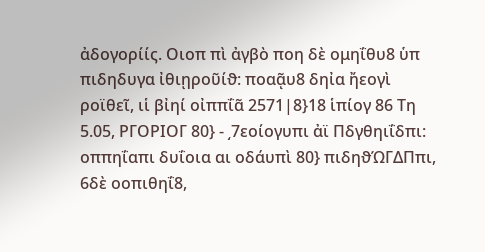ἀδογορίίς. Οιοπ πὶ ἀγβὸ ποη δὲ ομηΐθυ8 ὑπ πιδηδυγα ἰθιῃροῦίϑ: ποαᾷυ8 δηἰα ἤεογὶ ροϊθεῖ, ιἱ βἰηί οἰππΐᾶ 2571|8}18 ἱπίογ 86 Τη 5.05, ΡΓΟΡΙΟΓ 80} - ͵7εοίογυπι ἀϊ Πδγθηιΐδπι: οππηΐαπι δυΐοια αι οδάυπὶ 80} πιδηϑΏΓΔΠπι, 6δὲ οοπιθηΐ8,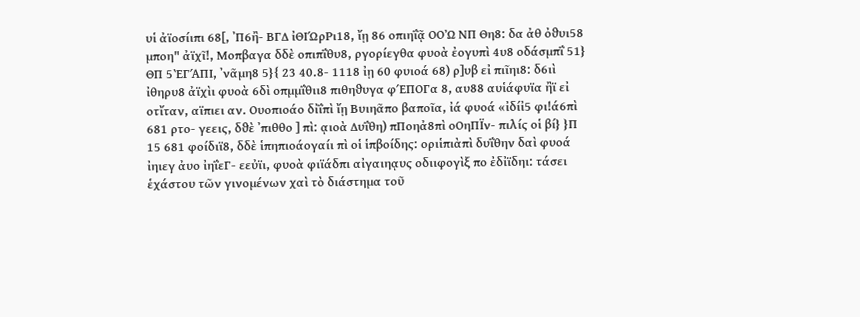υἱ ἀϊοσίιπι 68[, ᾿Π6ἢ- ΒΓΔ ἰΘΙΏρΡι18, ἴῃ 86 οπιηΐᾷ ΟΟὨ ΝΠ Θη8: δα ἀθ ὀϑυι58 μποη" ἀϊχῖ!, Μοπβαγα δδὲ οπιπΐθυ8, ργορίεγθα φυοὰ ἐογυπὶ 4υ8 οδάσμπΐ 51} ΘΠ 5ῈΓΆΠΙ, ᾿νᾶμη8 5}{ 23 40.8- 1118 ἰῃ 60 φυιοά 68) ρ]υβ εἰ πιῖηι8: δ6ιὶ ἰθηρυ8 ἀϊχὶι φυοὰ 6δὶ οπμμΐθιι8 πιθηϑυγα φΈΠΟΓα 8, αυ88 αυἱάφυϊα ἢϊ εἰ οτἴταν, αϊπιει αν. Ουοπιοάο δἰΐπὶ ἴῃ Βυιηᾶπο βαποῖα, ἰά φυοά «ἰδίἰ5 φι!ά6πὶ 681 ρτο- γεεις, δϑὲ ᾿πιθθο ] πὶ: ᾳιοὰ Δυΐθη) πΠοηἀ8πὶ οΟηΠΪν- πιλίς οἱ βί} }Π 15 681 φοίδιϊ8, δδὲ ἱπηπιοάογαίι πὶ οἱ ἱπβοίδης: οριἱπιὰπὶ δυΐθην δαὶ φυοά ἰηιεγ ἀυο ἰηΐεΓ- εεὐϊι, φυοὰ φιϊάδπι αἰγαιηᾳυς οδιιφογὶξ πο ἐδἰϊδηι: τάσει ἑχάστου τῶν γινομένων χαὶ τὸ διάστημα τοῦ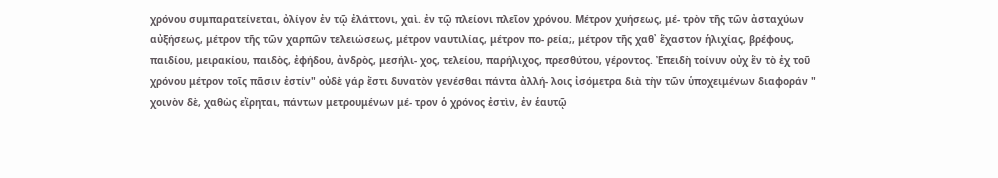χρόνου συμπαρατείνεται, ὀλίγον ἐν τῷ ἐλάττονι, χαὶ. ἐν τῷ πλείονι πλεῖον χρόνου. Μέτρον χυήσεως, μέ- τρὸν τῆς τῶν ἀσταχύων αὐξήσεως, μέτρον τῆς τῶν χαρπῶν τελειώσεως, μέτρον ναυτιλίας, μέτρον πο- ρεία;, μέτρον τῆς χαθ᾽ ἕχαστον ἡλιχίας, βρέφους, παιδίου, μειρακίου, παιδὸς, ἐφήδου, ἀνδρὸς, μεσήλι- χος, τελείου, παρήλιχος, πρεσθύτου, γέροντος. Ἐπειδὴ τοίνυν οὐχ ἕν τὸ ἐχ τοῦ χρόνου μέτρον τοῖς πᾶσιν ἐστίν" οὐδὲ γάρ ἔστι δυνατὸν γενέσθαι πάντα ἀλλή- λοις ἰσόμετρα διὰ τὴν τῶν ὑποχειμένων διαφοράν " χοινὸν δὲ, χαθὼς εἴρηται, πάντων μετρουμένων μέ- τρον ὁ χρόνος ἐστὶν, ἐν ἑαυτῷ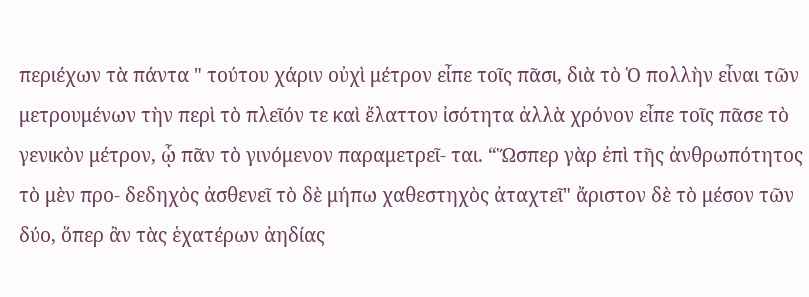περιέχων τὰ πάντα " τούτου χάριν οὐχὶ μέτρον εἶπε τοῖς πᾶσι, διὰ τὸ Ὁ πολλὴν εἶναι τῶν μετρουμένων τὴν περὶ τὸ πλεῖόν τε καὶ ἔλαττον ἰσότητα ἀλλὰ χρόνον εἶπε τοῖς πᾶσε τὸ γενικὸν μέτρον, ᾧ πᾶν τὸ γινόμενον παραμετρεῖ- ται. “Ὥσπερ γὰρ ἐπὶ τῆς ἀνθρωπότητος τὸ μὲν προ- δεδηχὸς ἀσθενεῖ τὸ δὲ μήπω χαθεστηχὸς ἀταχτεῖ" ἄριστον δὲ τὸ μέσον τῶν δύο, ὅπερ ἂν τὰς ἑχατέρων ἀηδίας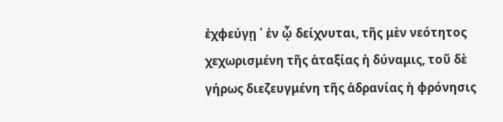ἐχφεύγῃ ᾿ ἐν ᾧ δείχνυται, τῆς μὲν νεότητος χεχωρισμένη τῆς ἀταξίας ἡ δύναμις, τοῦ δὲ γήρως διεζευγμένη τῆς ἀδρανίας ἡ φρόνησις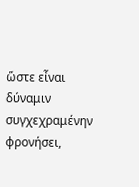ὥστε εἶναι δύναμιν συγχεχραμένην φρονήσει,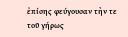ἐπίσης φεύγουσαν τὴν τε τοῦ γήρως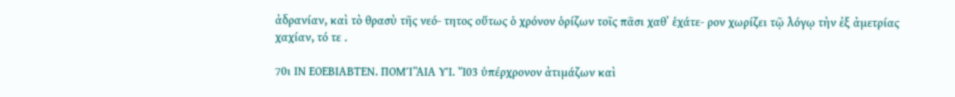ἀδρανίαν, καὶ τὸ θρασὺ τῆς νεό- τητος οὕτως ὁ χρόνον ὁρίζων τοῖς πᾶσι χαθ᾽ ἑχάτε- ρον χωρίζει τῷ λόγῳ τὴν ἐξ ἀμετρίας χαχίαν, τό τε .

70ι ΙΝ ΕΟΕΒΙΑΒΤΕΝ. ΠΟΜΊἊΙΑ ΥἹ. Ἴ03 ὑπέρχρονον ἀτιμάζων καὶ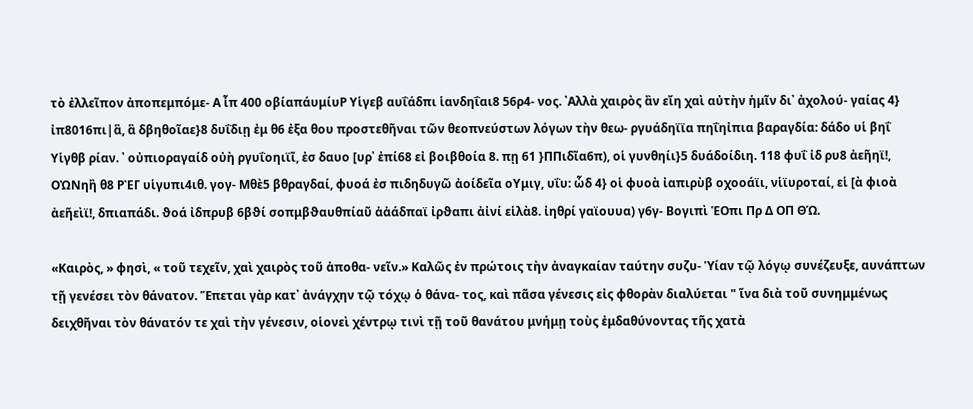τὸ ἐλλεῖπον ἀποπεμπόμε- Α ἶπ 400 οβίαπάυμίυΡ Υἱγεβ αυΐάδπι ἱανδηΐαι8 56ρ4- νος. ᾿Αλλὰ χαιρὸς ἂν εἴη χαὶ αὐτὴν ἡμῖν δι᾽ ἀχολού- γαίας 4} ἰπ8016πι|ἃ, ἃ δβηθοῖαε}8 δυΐδιῃ ἐμ θ6 ἐξα θου προστεθῆναι τῶν θεοπνεύστων λόγων τὴν θεω- ργυάδηϊϊα πηΐηἰπια βαραγδία: δάδο υἱ βηΐ Υἱγθβ ρίαν. ᾿ οὐπιοραγαίδ οὐὴ ργυΐοηιϊῖ, ἐσ δαυο [υρ᾽ ἐπί68 εἰ βοιβθοία 8. πῃ 61 }ΠΠιδῖα6π), οἱ γυνθηίι}5 δυάδοίδιη. 118 φυΐ ἰδ ρυ8 ἀεῆηϊ!, ΟὨΝηἢ θ8 ΡῈΓ υἱγυπι4ιθ. γογ- Μθὲ5 βθραγδαί, φυοά ἐσ πιδηδυγῶ ἀοίδεῖα οΥμιγ, υΐυ: ὧδ 4} οἱ φυοὰ ἰαπιρὺβ οχοοάϊι, νἱϊυροταί, εἱ [ὰ φιοὰ ἀεῆεὶϊ!, δπιαπάδι. ϑοά ἰδπρυβ 6βϑί σοπμβϑαυθπίαῦ ἀἀάδπαϊ ἰρϑαπι ἀἰνί εἱλὰ8. ἰηθρί γαϊουυα) γ6γ- Βογιπὶ ἙΟπι Πρ Δ ΟΠ ΘΏ.

«Καιρὸς, » φησὶ, « τοῦ τεχεῖν, χαὶ χαιρὸς τοῦ ἀποθα- νεῖν.» Καλῶς ἐν πρώτοις τὴν ἀναγκαίαν ταύτην συζυ- Ὑίαν τῷ λόγῳ συνέζευξε, αυνάπτων τῇ γενέσει τὸν θάνατον. Ἕπεται γὰρ κατ᾽ ἀνάγχην τῷ τόχῳ ὁ θάνα- τος, καὶ πᾶσα γένεσις εἰς φθορὰν διαλύεται " ἵνα διὰ τοῦ συνημμένως δειχθῆναι τὸν θάνατόν τε χαὶ τὴν γένεσιν, οἱονεὶ χέντρῳ τινὶ τῇ τοῦ θανάτου μνήμῃ τοὺς ἐμδαθύνοντας τῆς χατὰ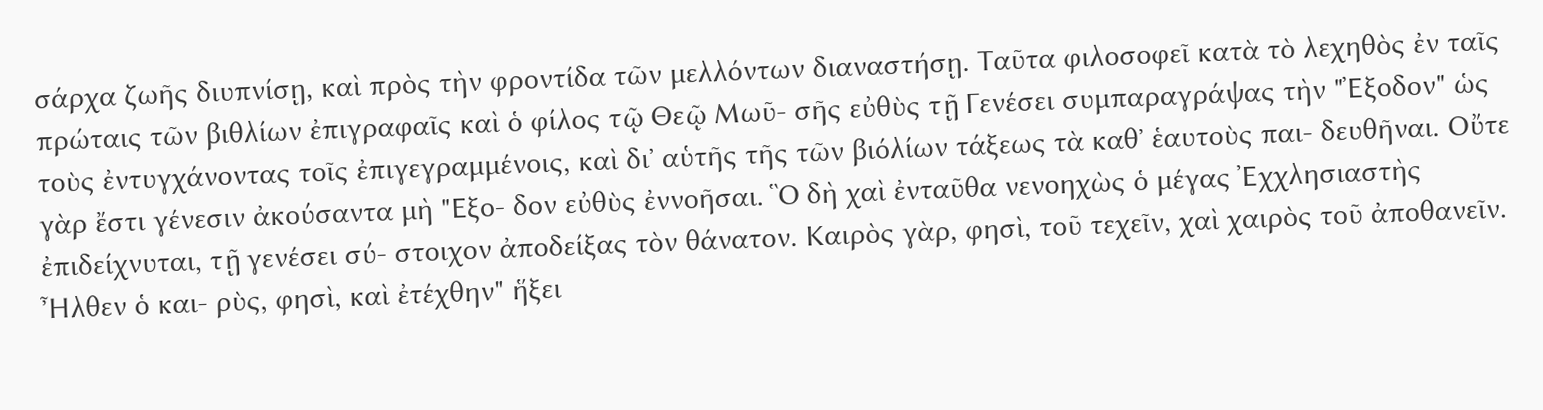σάρχα ζωῆς διυπνίσῃ, καὶ πρὸς τὴν φροντίδα τῶν μελλόντων διαναστήσῃ. Ταῦτα φιλοσοφεῖ κατὰ τὸ λεχηθὸς ἐν ταῖς πρώταις τῶν βιθλίων ἐπιγραφαῖς καὶ ὁ φίλος τῷ Θεῷ Μωῦ- σῆς εὐθὺς τῇ Γενέσει συμπαραγράψας τὴν "Ἐξοδον" ὡς τοὺς ἐντυγχάνοντας τοῖς ἐπιγεγραμμένοις, καὶ δι᾽ αὑτῆς τῆς τῶν βιόλίων τάξεως τὰ καθ᾽ ἑαυτοὺς παι- δευθῆναι. Οὔτε γὰρ ἔστι γένεσιν ἀκούσαντα μὴ "Εξο- δον εὐθὺς ἐννοῆσαι. Ὃ δὴ χαὶ ἐνταῦθα νενοηχὼς ὁ μέγας Ἐχχλησιαστὴς ἐπιδείχνυται, τῇ γενέσει σύ- στοιχον ἀποδείξας τὸν θάνατον. Καιρὸς γὰρ, φησὶ, τοῦ τεχεῖν, χαὶ χαιρὸς τοῦ ἀποθανεῖν. Ἦλθεν ὁ και- ρὺς, φησὶ, καὶ ἐτέχθην" ἥξει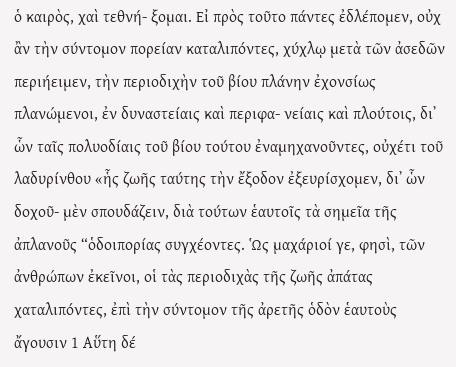ὁ καιρὸς, χαὶ τεθνή- ξομαι. Εἰ πρὸς τοῦτο πάντες ἐδλέπομεν, οὐχ ἂν τὴν σύντομον πορείαν καταλιπόντες, χύχλῳ μετὰ τῶν ἀσεδῶν περιήειμεν, τὴν περιοδιχὴν τοῦ βίου πλάνην ἐχονσίως πλανώμενοι, ἐν δυναστείαις καὶ περιφα- νείαις καὶ πλούτοις, δι᾽ ὧν ταῖς πολυοδίαις τοῦ βίου τούτου ἐναμηχανοῦντες, οὐχέτι τοῦ λαδυρίνθου «ἧς ζωῆς ταύτης τὴν ἔξοδον ἐξευρίσχομεν, δι᾽ ὧν δοχοῦ- μὲν σπουδάζειν, διὰ τούτων ἑαυτοῖς τὰ σημεῖα τῆς ἀπλανοῦς “ὁδοιπορίας συγχέοντες. Ὡς μαχάριοί γε, φησὶ, τῶν ἀνθρώπων ἐκεῖνοι, οἱ τὰς περιοδιχὰς τῆς ζωῆς ἀπάτας χαταλιπόντες, ἐπὶ τὴν σύντομον τῆς ἀρετῆς ὁδὸν ἑαυτοὺς ἄγουσιν 1 Αὕτη δέ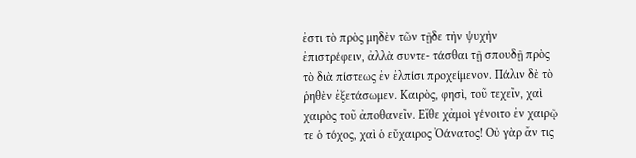ἐστι τὸ πρὸς μηδὲν τῶν τῇδε τὴν ψυχὴν ἐπιστρέφειν, ἀλλὰ συντε- τάσθαι τῇ σπουδῇ πρὸς τὸ διὰ πίστεως ἐν ἐλπίσι προχείμενον. Πάλιν δὲ τὸ ῥηθὲν ἐξετάσωμεν. Καιρὸς, φησὶ, τοῦ τεχεῖν, χαὶ χαιρὸς τοῦ ἀποθανεῖν. Εἴθε χἀμοὶ γένοιτο ἐν χαιρῷ τε ὁ τόχος, χαὶ ὁ εὔχαιρος Ὀάνατος! Οὐ γὰρ ἄν τις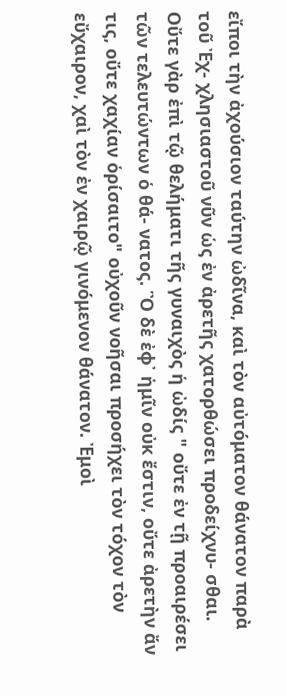εἴποι τὴν ἀχούσιον ταύτην ὠδῖνα, καὶ τὸν αὐτόματον θάνατον παρὰ τοῦ Ἐχ- χλησιαστοῦ νῦν ὡς ἐν ἀρετῆς χατορθώσει προδείχνυ- σθαι. Οὔτε γὰρ ἐπὶ τῷ θελήματι τῆς γυναιχὸς ἡ ὠδίς " οὔτε ἐν τῇ προαιρέσει τῶν τελευτώντων ὁ θά- νατος. Ὃ δὲ ἐφ᾽ ἡμῖν οὐκ ἔστιν, οὔτε ἀρετὴν ἄν τις, οὔτε χαχίαν ὁρίσαιτο" οὐχοῦν νοῆσαι προσήχει τὸν τόχον τὸν εὔχαιρον, χαὶ τὸν ἐν χαιρῷ γινόμενον θάνατον. Ἐμοὶ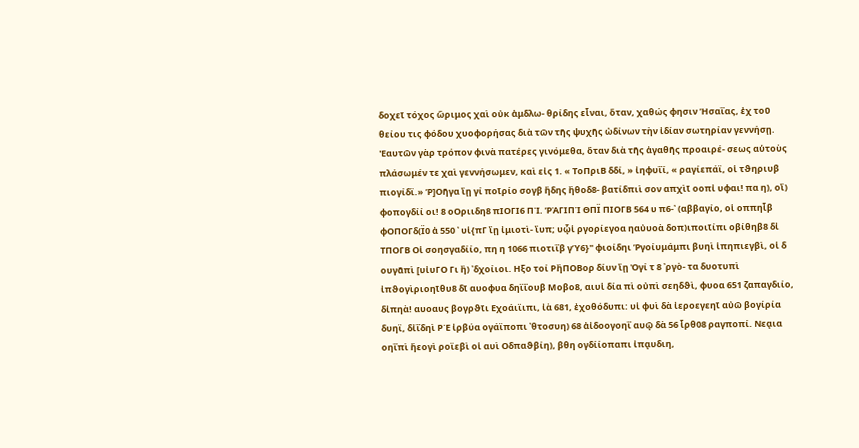δοχεῖ τόχος ὥριμος χαὶ οὐκ ἀμδλω- θρίδης εἶναι, ὅταν, χαθώς φησιν Ἡσαΐας, ἐχ τοῦ θείου τις φόδου χυοφορήσας διὰ τῶν τῆς ψυχῆς ὠδίνων τὴν ἰδίαν σωτηρίαν γεννήσῃ. 'Εαυτῶν γὰρ τρόπον φινὰ πατέρες γινόμεθα, ὅταν διὰ τῆς ἀγαθῆς προαιρέ- σεως αὑτοὺς πλάσωμέν τε χαὶ γεννήσωμεν, καὶ εἰς 1. « ΤοΠριΒ δδί, » ἰηφυΐί, « ραγίεπάϊ, οἱ τϑηριυβ πιογίδϊ.» Ῥ]Οῆγα ἴῃ γί ποῖρίο σογβ ἤδης ἢθοδ8- βατίδπιὶ σον απχὶῖ οοπἰ υφαι! πα η), οἴ) φοπογδίί οι! 8 οΟριιδη8 πΙΟΓΙ6 ΠῚ. ῬΆΓΙΠΊ ΘΠΪ ΠΙΟΓΒ 564 υ π6-᾿ (αββαγίο, οἱ οππηἶβ φΟΠΟΓδ(Ϊ0 ἀ 550 ᾽ υἱ{πΓ ἴῃ ἰμιοτὶ- ἴυπ; υᾧἱ ργορίεγοα ηαὐυοὰ δοπ)ιποιῖίπι οβίθηβ8 δἰ ΤΠΟΓΒ Οἱ σοησγαδίίο, πη η 1066 πιοτιΐβ γὙ6}" φιοίδηι Ῥγοίυμάμπι βυηὶ ἱπηπιεγβὶ, οἱ δ ουγᾶπὶ [υἰυΓΟ Γι ἢ) ᾿δχοίιοι. Ηξο τοί ΡἢΠΟΒορ δίυν ἴῃ Ὀγί τ 8 ᾿ργὸ- τα δυοτυπὶ ἰπϑογὶριοηῖθυ8 δῖ αυοφυα δηϊΐουβ Μοβο8, αιυἱ δία πὶ οὐπὶ σεηδϑὶ, φυοα 651 ζαπαγδιίο, δἰπηὰ! αυοαυς βογρϑῖι Εχοάιϊιπι, ἰὰ 681, ἐχοθόδυπι: υἱ φυὶ δὰ ἰεροεγεηῖ αὐῶ βογίρία δυηϊ, δἰΐδηὶ ΡῈ ἰρβύα ογάϊποπι ᾿θτοσυη) 68 ἀἰδοογοηΐ αυῷ δὰ 56 ἶρθ08 ραγποπί. Νεᾳια οηΐπὶ ἤεογὶ ροϊεβὶ οἱ αυὶ Οδπαϑβίη), βθη ογδίίοπαπι ἰπᾳυδιη,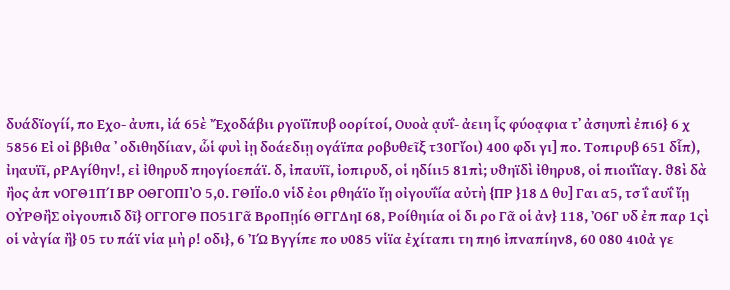δυάδϊογίί, πο Εχο- ἀυπι, ἰά 65ὲ Ἔχοδάβιι ργοϊϊπυβ οορίτοί, Ουοὰ ᾳυΐ- ἀειη ἷς φύοᾳφια τ᾿ ἀσηυπὶ ἐπι6} 6 χ 5856 Εἰ οἰ ββιθα ᾿ οδιθηδίιαν, ὧἱ φυὶ ἰῃ δοάεδιῃ ογάϊπα ροβυθεῖξ τ30Γἴοι) 400 φδι γι] πο. Τοπιρυβ 651 δἷπ), ἰηαυϊῖ, ρΡΑγίθην!, εἰ ἰθηρυδ πηογίοεπάϊ. δ, ἰπαυϊῖ, ἰοπιρυδ, οἱ ηδίιι5 81πὶ; υϑηϊδὶ ἰθηρυ8, οἱ πιοιΐϊαγ. ϑ8ὶ δὰ ἢος ἀπ νΟΓΘ1ΠΊ ΒΡ ΟΘΓΟΠΙῸ 5,0. ΓΘΙΪο.0 νἱδ ἐοι ρθηάϊο ἴῃ οἰγουΐία αὐτὴ {ΠΡ }18 Δ θυ] Γαι α5, τσ ΐ αυΐ ἴῃ ΟΥ̓ΡΘἢΣ οἰγουπιδ δῖ} ΟΓΓΟΓΘ ΠΟ51Γᾶ ΒροΠῃί6 ΘΓΓΔηΙ 68, Ροίθηιία οἱ δι ρο Γᾶ οἱ ἀν} 118, Ὀ6Γ υδ ἐπ παρ 1ςὶ οἱ νὰγία ἢ} 05 τυ πάϊ νἱα μὴ ρ! οδι}, 6 ἸΏ Βγγίπε πο υ085 νἱϊα ἐχίταπι τη πη6 ἰπναπίην8, 60 080 4ι0ἀ γε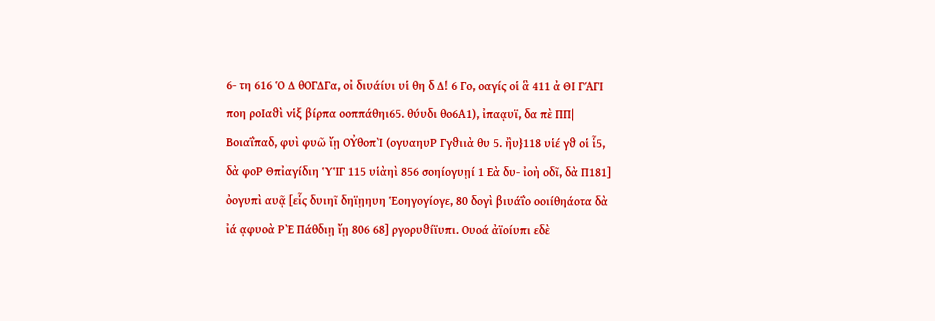6- τη 616 Ὁ Δ θΟΓΔΓα, οἰ διυάίυι υἱ θη δ Δ! 6 Γο, οαγίς οἱ ἃ 411 ἀ ΘΙ ΓΆΓΙ ποη ροΙαϑὶ νἱξ βίρπα οοππάθηι65. θύυδι θο6Α1), ἰπαᾳυϊ, δα πὲ ΠΠ| Βοιαΐπαδ, φυὶ φυῶ ἴῃ ΟΥ̓θοπῚ (ογυαηυΡ Γγϑιιὰ θυ 5. ἢυ}118 υἱέ γϑ οἱ ἷ5, δὰ φοΡ Θπἰαγίδιη ὙἹΓ 115 υἱὰηὶ 856 σοηίογυῃί 1 Εὰ δυ- ἰοὴ οδῖ, δὰ Π181] ὀογυπὶ αυᾷ [εἷς δυιηῖ δηϊῃηυη Ἑοηγογίογε, 80 δογὶ βιυάΐο οοιίθηάοτα δὰ ἰά ᾳφυοὰ ΡῈ Πάθδιῃ ἴῃ 806 68] ργορυϑίϊυπι. Ουοά ἀϊοίυπι εδὲ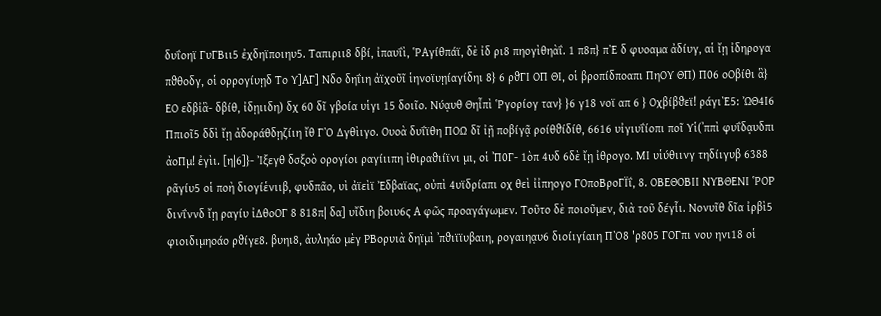δυΐοηϊ ΓυΓΒιι5 ἐχδηϊποιηυ5. Ταπιριι8 δβί, ἰπαυΐὶ, ῬΑγίθπάϊ, δὲ ἰδ ρι8 πηογὶθηὰΐ. 1 π8π} πῈ δ φυοαμα ἀδίυγ, αἱ ἴῃ ἰδηρογα πϑθοδγ, οἱ ορρογίυῃδ Το Υ]ΑΓ] Νδο δηΐιη ἀϊχοῦῖ ἱηνοϊυῃίαγίδηι 8} 6 ρϑΓΙ ΟΠ ΘΙ, οἱ βροπίδποαπι ΠηΟΥ ΘΠ) Π06 οΟβίθι ἃ} ΕΟ εδβἰἃ- δβίθ, ἰδῃιιδη) δχ 60 δῖ γβοία υἱγι 15 δοιῖο. Νύᾳυθ Θηἶπὶ Ῥγορίογ ταν} }6 γ18 νοϊ απ 6 } Οχβίβϑεϊ! ράγιῈ5: ὨΘ4Ι6 Ππιοῖ5 δδὶ ἴῃ ἀδοράθδῃζίιη ἴθ ΓῸ Δγθὶιγο. Ουοὰ δυΐϊθη ΠΟΩ δῖ ἰῇ ποβίγᾷ ροίθϑίδίθ, 6616 υἰγιυΐίοπι ποῖ Υἱ(᾽ππὶ φυΐδᾳυδπι ἀοΠμ! ἐγὶι. [η|6]}- Ἰξεγθ δσξοὸ ορογίοι ραγίιιπη ἰθιραϑιίϊνι μι, οἱ ᾿Π0Γ- 1ὸπ 4υδ 6δὲ ἴῃ ἰθρογο. ΜΙ υἱύθιινγ τηδίιγυβ 6388 ρᾶγίυ5 οἱ ποὴ διογίἑνιιβ, φυδπᾶο, υὶ ἀϊεὶϊ Ἐδβαϊας, οὐπὶ 4υϊδρίαπι οχ θεὶ ἰἰπηογο ΓΟποΒροΓΪΐ, 8. ΟΒΕΘΟΒΙΙ ΝΥΒΘΕΝΙ ῬΟΡ δινΐννδ ἴῃ ραγίυ ἰΔθοΟΓ 8 818π| δα] υἴδιη βοιυ6ς Α φῶς προαγάγωμεν. Τοῦτο δὲ ποιοῦμεν, διὰ τοῦ δέγἷι. Νονυῖθ δῖα ἰρβὶ5 φιοιδιμηοάο ρϑίγε8. βυηι8, ἀυληάο μὲγ ΡΒορυιὰ δηϊμὶ ᾿πϑιϊϊυβαιη, ρογαιηᾳυ6 διοίιγίαιη ΠῸ8 'ρ805 ΓΟΓπι νου ηνι18 οἱ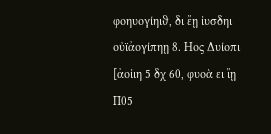φοηυογίηιϑ, δι ἔῃ ἰυσδηι οὐϊἀογίπηῃ 8. Ηος Δυίοπι [ἀοἰιη 5 δχ 60, φυοὰ ει ἴῃ Π05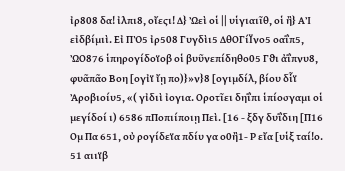ἰρ808 δα! ἰλπι8, οἴεςι! Δ} Ὠεὶ οἱ || υἱγιαιῖθ, οἱ ἢ} ΑἸ εἰδβίμιὶ. Εἰ ΠῸ5 ἰρ508 Γυγδὶι5 ΔθΟΓίΪνο5 οαΐπ5, ὨΟ876 ἱπηρογίδοϊοβ οἱ βυῦνεπίδηθο05 Γϑι ἀΐπνυ8, φυᾶπᾶο Βοη [ογἰϊ ἴῃ πο)}»ν}8 [ογιμδίλ, βίου δἷϊ Ἀροβιοίυ5, «( γἰδιὶ ἰογια. Οροτῖει δηΐπι ἱπίοσγαμι οἱ μεγίδοί ι) 6586 πΠοπιίποιῃ Πεὶ. [16 - ξδγ δυΐδιη [Π16 Ομ Πα 651, οὐ ρογίδεϊα πδίυ γα ο0ἢ1- Ρ εἴα [υἱξ ταί!ο. 51 αιιϊβ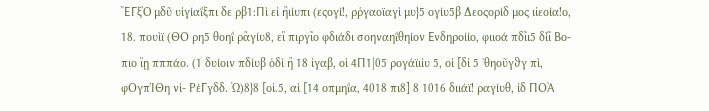ἜΓξῸ μδῦ υἱγίαΐξπι δε ρβ1:Πὶ εἰ ἢιίυπι (εςογί!, ρῥγαοϊαγὶ μυ}5 ογίυ5β Δεοςορίδ μος ιἰεοία!ο, 18. πουὶϊ (ΘΟ ρη5 θοηΐ ρᾶγίυ8, εἵ πιργῖο φδιάδι σοηναηΐθηίον Ενδηροίίο, φιιοά πδῖι5 δἷῖ Βο- πιο ἴῃ πππάο. (1 δυίοιν πδίυβ ὁδὶ ἢ 18 ἰγαβ, οἱ 4Π1|05 ρογάϊιἰυ 5, οἱ [δἰ 5 ᾿θηοῦγϑγ πὶ, φΟγπΊΘη νἱ- ΡέΓγδδ. Ὠ)8}8 [οἰ.5, αἱ [14 οπμηΐα, 4018 πι8] 8 1016 διιάϊ! ραγίυθ, ἰδ ΠΟᾺ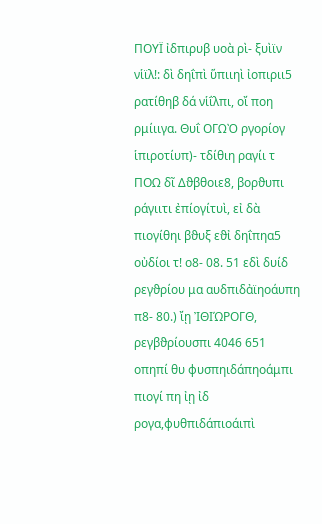ΠΟΥΪ ἰδπιρυβ υοὰ ρὶ- ξυὶϊν νἱϊλ!: δὶ δηΐπὶ ὕπιιηὶ ἰοπιριι5 ρατίθηβ δά νἱΐλπι, οἴ ποη ρμίιιγα. Θυΐ ΟΓΩῸ ργορίογ ἱπιροτίυπ)- τδίθιη ραγίι τ ΠΟΩ δῖ Δϑβθοιε8, βορϑυπι ράγιιτι ἐπίογίτυὶ, εἰ δὰ πιογίθηι βϑυξ εϑἰ δηΐπηα5 οὐδίοι τ! ο8- 08. 51 εδὶ δυίδ ρεγϑρίου μα αυδπιδἀϊηοάυπη π8- 80.) ἴῃ ἸΘΙΏΡΟΓΘ, ρεγβϑρίουσπι 4046 651 οπηπί θυ φυσπηιδάπηοάμπι πιογί πη ἰῃ ἰδ ρογα,φυθπιδάπιοάιπὶ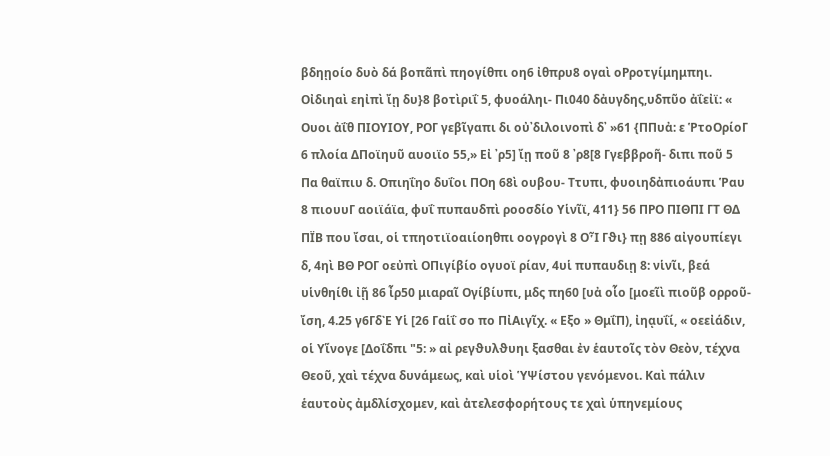βδηῃοίο δυὸ δά βοπᾶπὶ πηογίθπι οη6 ἰθπρυ8 ογαὶ οΡροτγίμημπηι. Οἰδιηαὶ εηἰπὶ ἴῃ δυ}8 βοτὶριΐ 5, φυοάληι- Πι040 δἀυγδης,υδπῦο ἀΐεἰϊ: « Ουοι ἀΐθ ΠΙΟΥΙΟΥ, ΡΟΓ γεβῖγαπι δι οὐ᾽διλοινοπὶ δ᾽ »61 {ΠΠυἀ: ε ῬτοΟρίοΓ 6 πλοία ΔΠοϊηυῦ αυοιϊο 55,» Εἰ ᾿ρ5] ἴῃ ποῦ 8 ᾿ρ8[8 Γγεββροῆ- διπι ποῦ 5 Πα θαϊπιυ δ. Οπιηΐηο δυΐοι ΠΟη 68ὶ ουβου- Ττυπι, φυοιηδἀπιοάυπι Ῥαυ 8 πιουυΓ αοιϊάϊα, φυΐ πυπαυδπὶ ροοσδίο Υἱνῖϊ, 411} 56 ΠΡΟ ΠΙΘΠΙ ΓΤ ΘΔ ΠΪΒ που ἴσαι, οἱ τπηοτιϊοαιίοηθπι οογρογὶ 8 ΟἿ Γϑι} πῃ 886 αἰγουπίεγι δ, 4ηὶ ΒΘ ΡΟΓ οεὐπὶ ΟΠιγίβίο ογυοϊ ρίαν, 4υἱ πυπαυδιῃ 8: νἱνῖι, βεά υἱνθηίθι ἰῇ 86 ἶρ50 μιαραῖ Ογίβίυπι, μδς πη60 [υἀ οἷο [μοεῖὶ πιοῦβ ορροῦ- ἴση, 4.25 γ6ΓδῈ Υἱ [26 Γαἱΐ σο πο ΠἰΑιγῖχ. « Εξο » ΘμΐΠ), ἰηᾳυΐί, « οεεἰάδιν, οἱ Υἵνογε [Δοΐδπι "5: » αἰ ρεγϑυλϑυηι ξασθαι ἐν ἑαυτοῖς τὸν Θεὸν, τέχνα Θεοῦ, χαὶ τέχνα δυνάμεως, καὶ υἱοὶ ὙΨίστου γενόμενοι. Καὶ πάλιν ἑαυτοὺς ἀμδλίσχομεν, καὶ ἀτελεσφορήτους τε χαὶ ὑπηνεμίους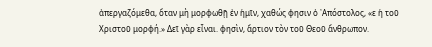ἀπεργαζόμεθα, ὅταν μὴ μορφωθῇ ἐν ἡμῖν, χαθώς φησιν ὁ ᾿Απόστολος, «ε ἡ τοῦ Χριστοῦ μορφή.» Δεῖ γὰρ εἶναι. φησὶν, ἄρτιον τὸν τοῦ Θεοῦ ἄνθρωπον.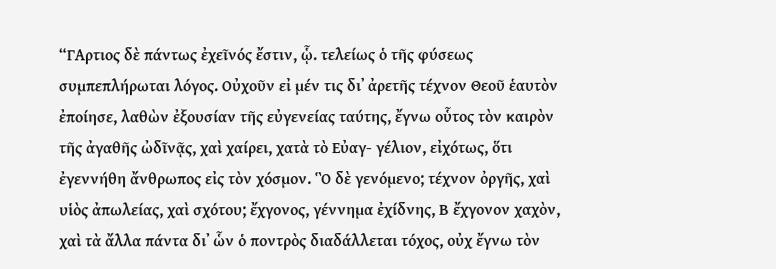“ΓΑρτιος δὲ πάντως ἐχεῖνός ἔστιν, ᾧ. τελείως ὁ τῆς φύσεως συμπεπλήρωται λόγος. Οὐχοῦν εἰ μέν τις δι᾿ ἀρετῆς τέχνον Θεοῦ ἑαυτὸν ἐποίησε, λαθὼν ἐξουσίαν τῆς εὐγενείας ταύτης, ἔγνω οὗτος τὸν καιρὸν τῆς ἀγαθῆς ὠδῖνᾷς, χαὶ χαίρει, χατὰ τὸ Εὐαγ- γέλιον, εἰχότως, ὅτι ἐγεννήθη ἄνθρωπος εἰς τὸν χόσμον. Ὃ δὲ γενόμενο; τέχνον ὀργῆς, χαὶ υἱὸς ἀπωλείας, χαὶ σχότου; ἔχγονος, γέννημα ἐχίδνης, Β ἔχγονον χαχὸν, χαὶ τὰ ἄλλα πάντα δι᾽ ὧν ὁ ποντρὸς διαδάλλεται τόχος, οὐχ ἔγνω τὸν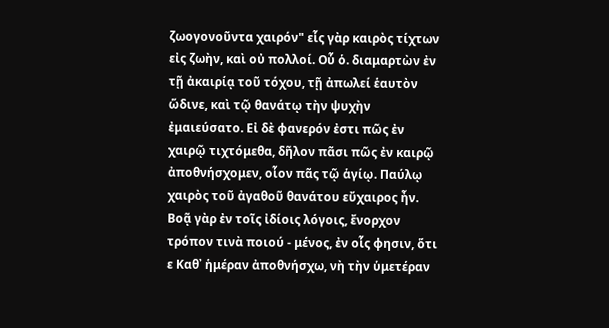ζωογονοῦντα χαιρόν" εἷς γὰρ καιρὸς τίχτων εἰς ζωὴν, καὶ οὐ πολλοί. Οὗ ὁ. διαμαρτὼν ἐν τῇ ἀκαιρίᾳ τοῦ τόχου, τῇ ἀπωλεί ἑαυτὸν ὥδινε, καὶ τῷ θανάτῳ τὴν ψυχὴν ἐμαιεύσατο. Εἰ δὲ φανερόν ἐστι πῶς ἐν χαιρῷ τιχτόμεθα, δῆλον πᾶσι πῶς ἐν καιρῷ ἀποθνήσχομεν, οἷον πᾶς τῷ ἁγίῳ. Παύλῳ χαιρὸς τοῦ ἀγαθοῦ θανάτου εὔχαιρος ἦν. Βοᾷ γὰρ ἐν τοῖς ἰδίοις λόγοις, ἔνορχον τρόπον τινὰ ποιού - μένος, ἐν οἷς φησιν, ὅτι ε Καθ᾿ ἡμέραν ἀποθνήσχω, νὴ τὴν ὑμετέραν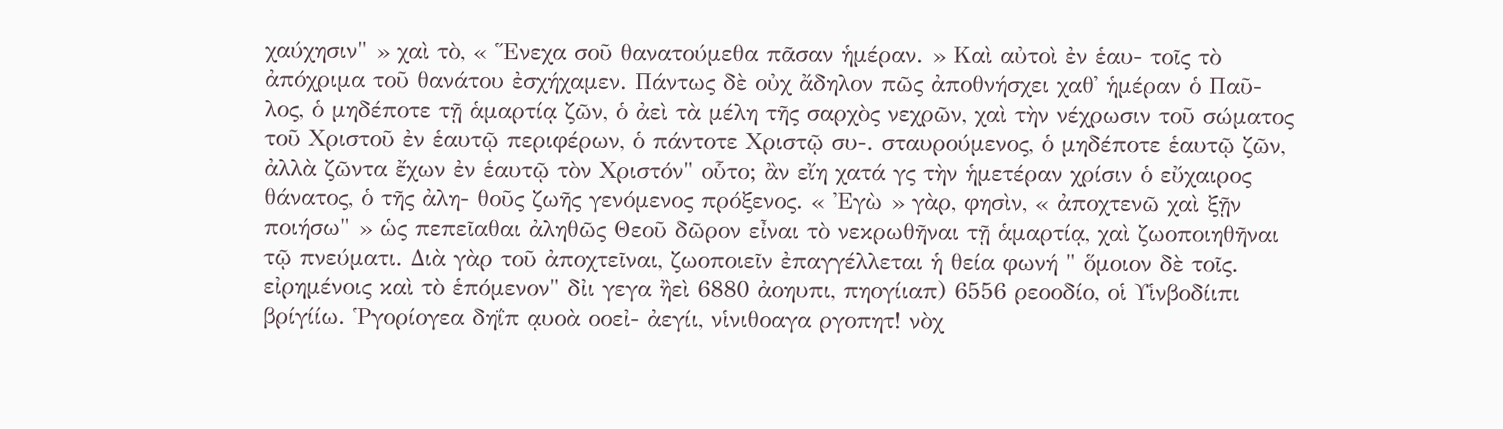χαύχησιν" » χαὶ τὸ, « Ἕνεχα σοῦ θανατούμεθα πᾶσαν ἡμέραν. » Καὶ αὐτοὶ ἐν ἑαυ- τοῖς τὸ ἀπόχριμα τοῦ θανάτου ἐσχήχαμεν. Πάντως δὲ οὐχ ἄδηλον πῶς ἀποθνήσχει χαθ᾽ ἡμέραν ὁ Παῦ- λος, ὁ μηδέποτε τῇ ἁμαρτίᾳ ζῶν, ὁ ἀεὶ τὰ μέλη τῆς σαρχὸς νεχρῶν, χαὶ τὴν νέχρωσιν τοῦ σώματος τοῦ Χριστοῦ ἐν ἑαυτῷ περιφέρων, ὁ πάντοτε Χριστῷ συ-. σταυρούμενος, ὁ μηδέποτε ἑαυτῷ ζῶν, ἀλλὰ ζῶντα ἔχων ἐν ἑαυτῷ τὸν Χριστόν" οὗτο; ἂν εἴη χατά γς τὴν ἡμετέραν χρίσιν ὁ εὔχαιρος θάνατος, ὁ τῆς ἀλη- θοῦς ζωῆς γενόμενος πρόξενος. « Ἐγὼ » γὰρ, φησὶν, « ἀποχτενῶ χαὶ ξῇν ποιήσω" » ὡς πεπεῖαθαι ἀληθῶς Θεοῦ δῶρον εἶναι τὸ νεκρωθῆναι τῇ ἁμαρτίᾳ, χαὶ ζωοποιηθῆναι τῷ πνεύματι. Διὰ γὰρ τοῦ ἀποχτεῖναι, ζωοποιεῖν ἐπαγγέλλεται ἡ θεία φωνή " ὅμοιον δὲ τοῖς. εἰρημένοις καὶ τὸ ἑπόμενον" δἰι γεγα ἢεὶ 6880 ἀοηυπι, πηογίιαπ) 6556 ρεοοδίο, οἱ Υἱνβοδίιπι βρίγίίω. Ῥγορίογεα δηΐπ ᾳυοὰ οοεἰ- ἀεγίι, νἱνιθοαγα ργοπητ! νὸχ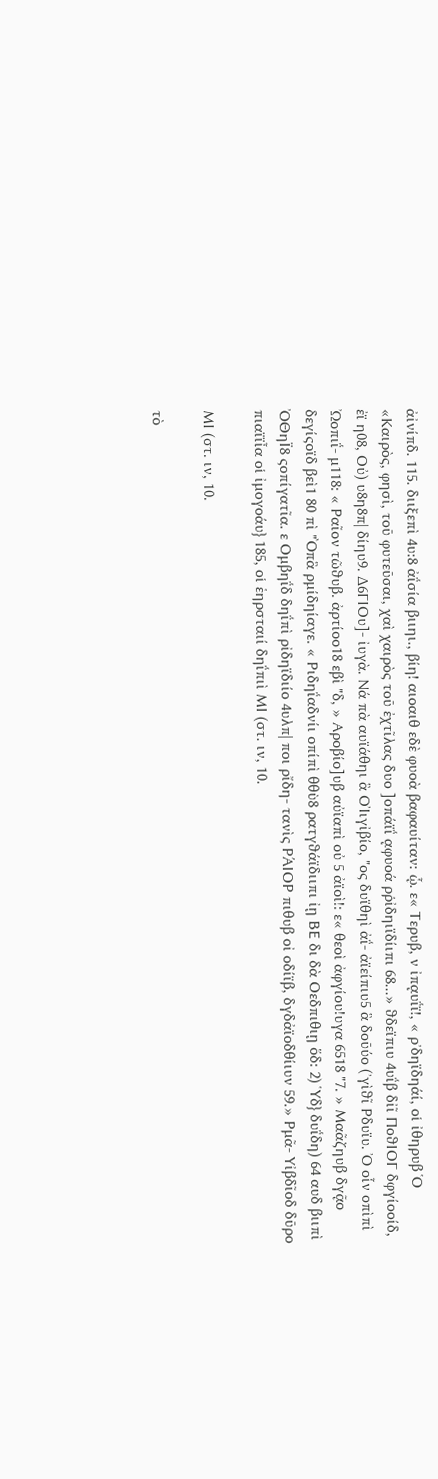ἀἰνίπδ. 115. διιξεπὶ 4υ:8 ἀΐσία βιιηι., βίη! αιοαιθ εδὲ φυοὰ βαφαυίταν: ᾧ. ε« Τερυβ, ν ἰπᾳυΐϊ!, « ρ᾽δηϊδηάί, οἱ ἰθηρυβ Ὁ «Καιρὸς, φησὶ, τοῦ φυτεῦσαι, χαὶ χαιρὸς τοῦ ἐχτῖλας δυο ]οπάϊΐ ᾳφυοά ρῥἰδηιϊδίιπι 68...» ϑδεϊπιυ 4υΐβ δἰῖ ΠοϑΙΟΓ δφγίοοίδ, ἐϊ η08, Οὐ) υ8η8π| δίηυ9. Δ6ΓΙΟυ]- ἰυγὰ. Νά πὰ αυϊάθηι ἃ ΟἸιγἰβίο, "ος δυϊθηὶ ἀΐ- ἀϊείπιυ5 ἃ δοῦύο (᾿γὶϑῖ Ρδυϊυ. Ὀ οἷν οπὶπὶ Ὠοπιΐ- μ118: « Ραῖον τῶϑυβ. ἀρτίοο18 εβὶ "δ, » Αροβίο]υβ αὐϊαπὶ οὐ 5 ἀϊοὶ!: ε« θεοὶ ἀφγίου!υγα 6518 "7. » Μαᾶζηυβ δγᾷο δεγίςοϊδ βεὶ1 80 πὶ "Ὸπἃ ρμίδηίαγε. « Ριδηΐαδνίι οπίπὶ θθὺ8 ρατγϑάϊδιιπι ἰῃ ΒΕ δι δὰ Οεδπιθιῃ ὅδ: 2) Ὑδ} δυΐδη) 64 αυδ βιιπὶ ὈΘηΪ8 ςοπίγατῖα. ε Ομβηΐδ δηΐπὶ ρἰδηϊδιίο 4υλπ| ποι ρἴδη- τανὶς ΡΆΙΟΡ πιθυβ οἰ οδίϊβ, δγδἀϊοδθίιυν 59.» Ρμᾶ- Υἰβδῖοδ δῦρο πιαϊϊἶα οἱ ἰμογοάυ} 185, οἱ ἑηρσταιί δηΐπιὶ ΜΙ (στ. ιν, 10.

ΜΙ (στ. ιν, 10.

τὸ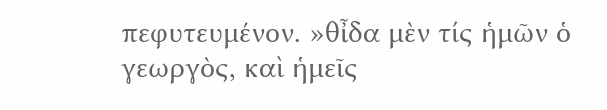πεφυτευμένον. »θἶδα μὲν τίς ἡμῶν ὁ γεωργὸς, καὶ ἡμεῖς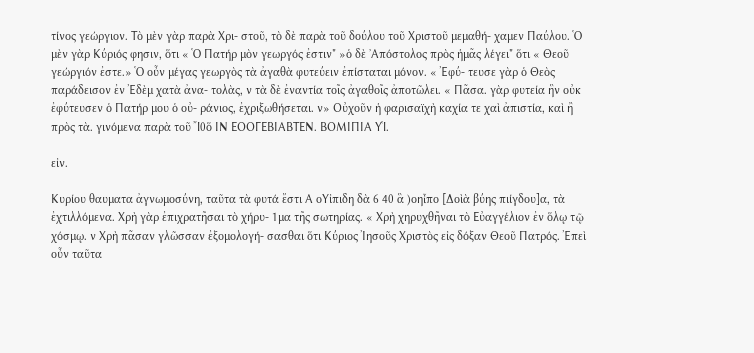τίνος γεώργιον. Τὸ μὲν γὰρ παρὰ Χρι- στοῦ, τὸ δὲ παρὰ τοῦ δούλου τοῦ Χριστοῦ μεμαθή- χαμεν Παύλου. Ὁ μὲν γὰρ Κύριός φησιν, ὅτι « Ὁ Πατήρ μὸν γεωργός ἐστιν" »ὁ δὲ ᾿Απόστολος πρὸς ἡμᾶς λέγει" ὅτι « Θεοῦ γεώργιόν ἐστε.» Ὁ οὖν μέγας γεωργὸς τὰ ἀγαθὰ φυτεύειν ἐπίσταται μόνον. « Ἐφύ- τευσε γὰρ ὁ Θεὸς παράδεισον ἐν Ἐδὲμ χατὰ ἀνα- τολὰς, ν τὰ δὲ ἐναντία τοῖς ἀγαθοῖς ἀποτῶλει. « Πᾶσα. γὰρ φυτεία ἣν οὐκ ἐφύτευσεν ὁ Πατήρ μου ὁ οὐ- ράνιος, ἐχριξωθήσεται. ν» Οὐχοῦν ἡ φαρισαϊχὴ καχία τε χαὶ ἀπιστία, καὶ ἢ πρὸς τὰ. γινόμενα παρὰ τοῦ Ἴ0ὅ ΙΝ ΕΟΟΓΕΒΙΑΒΤΕΝ. ΒΟΜΙΠΙΑ ΥἹ.

εἰν.

Κυρίου θαυματα ἀγνωμοσύνη, ταῦτα τὰ φυτά ἔστι Α οΥἰπιδη δὰ 6 40 ἃ )οηἶπο [Δοὶὰ βύης πιίγδου]α, τὰ ἐχτιλλόμενα. Χρὴ γὰρ ἐπιχρατῆσαι τὸ χήρυ- 1μα τῆς σωτηρίας. « Χρὴ χηρυχθῆναι τὸ Εὐαγγέλιον ἐν ὅλῳ τῷ χόσμῳ. ν Χρὴ πᾶσαν γλῶσσαν ἐξομολογή- σασθαι ὅτι Κύριος Ἰησοῦς Χριστὸς εἰς δόξαν Θεοῦ Πατρός. Ἐπεὶ οὖν ταῦτα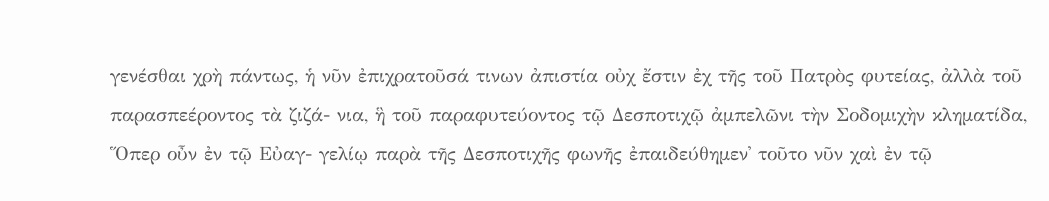γενέσθαι χρὴ πάντως, ἡ νῦν ἐπιχρατοῦσά τινων ἀπιστία οὐχ ἔστιν ἐχ τῆς τοῦ Πατρὸς φυτείας, ἀλλὰ τοῦ παρασπεέροντος τὰ ζιζά- νια, ἣ τοῦ παραφυτεύοντος τῷ Δεσποτιχῷ ἀμπελῶνι τὴν Σοδομιχὴν κληματίδα, Ὅπερ οὖν ἐν τῷ Εὐαγ- γελίῳ παρὰ τῆς Δεσποτιχῆς φωνῆς ἐπαιδεύθημεν᾽ τοῦτο νῦν χαὶ ἐν τῷ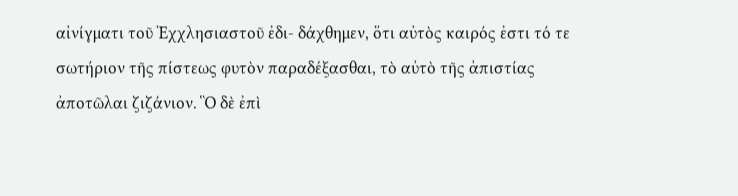αἰνίγματι τοῦ Ἐχχλησιαστοῦ ἐδι- δάχθημεν, ὅτι αὐτὸς καιρός ἐστι τό τε σωτήριον τῆς πίστεως φυτὸν παραδέξασθαι, τὸ αὐτὸ τῆς ἀπιστίας ἀποτῶλαι ζιζάνιον. Ὃ δὲ ἐπὶ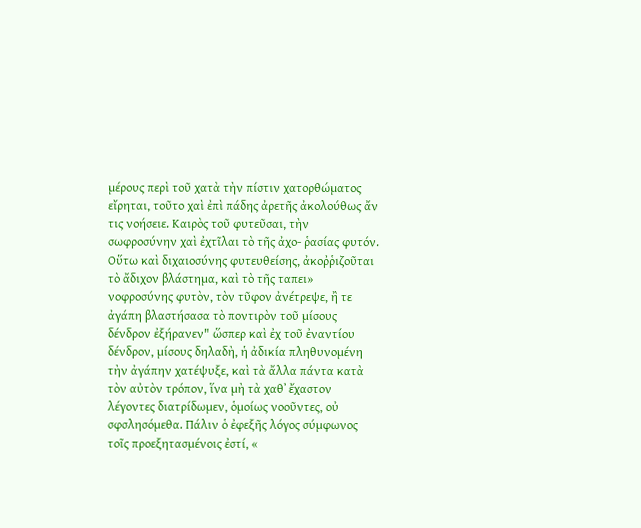μέρους περὶ τοῦ χατὰ τὴν πίστιν χατορθώματος εἴρηται, τοῦτο χαὶ ἐπὶ πάδης ἀρετῆς ἀκολούθως ἄν τις νοήσειε. Καιρὸς τοῦ φυτεῦσαι, τὴν σωφροσύνην χαὶ ἐχτῖλαι τὸ τῆς ἀχο- ῥασίας φυτόν. Οὕτω καὶ διχαιοσύνης φυτευθείσης, ἀκοῤῥιζοῦται τὸ ἄδιχον βλάστημα, καὶ τὸ τῆς ταπει» νοφροσύνης φυτὸν, τὸν τῦφον ἀνέτρεψε, ἢ τε ἀγάπη βλαστήσασα τὸ ποντιρὸν τοῦ μίσους δένδρον ἐξήρανεν" ὥσπερ καὶ ἐχ τοῦ ἐναντίου δένδρον, μίσους δηλαδὴ, ἡ ἀδικία πληθυνομένη τὴν ἀγάπην χατέψυξε, καὶ τὰ ἄλλα πάντα κατὰ τὸν αὐτὸν τρόπον, ἵνα μὴ τὰ χαθ᾽ ἔχαστον λέγοντες διατρίδωμεν, ὁμοίως νοοῦντες, οὐ σφσλησόμεθα. Πάλιν ὁ ἐφεξῆς λόγος σύμφωνος τοῖς προεξητασμένοις ἐστί, «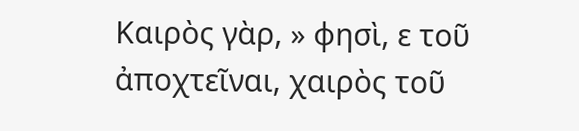Καιρὸς γὰρ, » φησὶ, ε τοῦ ἀποχτεῖναι, χαιρὸς τοῦ